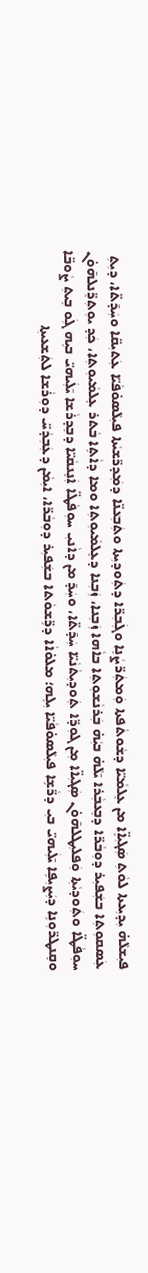ܦܝܼܫܠܵܗ̇ ܝܼܕܝܼܥܬܐ ܠܘܵܬܼ ܣܲܓܝܼܐܸ̈ܐ ܡܢ ܥܸܠܡܵܝ̈ܐ ܕܫܵܘܬܵܦܬܐ ܘܲܡܬܲܪ̈ܨܵܢܹܐ ܘܓܲܒܼܪ̈ܐ ܕܬܲܘܕܝܼܬܐ ܘܬܲܒܼܥܵܢ̈ܐ ܕܡܲܕܪ̈ܫܝܵܬܐ ܦܝܼܠܵܣܘ̇ܦܵܝ̈ܐ ܥܲܬܝܼܩ̈ܐ ܘܚܲܕ̄ܬ̈ܐ، ܕܝܼܬܼ ܥܲܣܩܘܼܬܼܐ ܒܫܲܦܝܼܪ ܕܘܼܒܵܪ̈ܐ ܕܒܸܥܒܼܵܪܐ ܝ̄ܠܵܗ̇ ܒܝܼܵܗ̇ ܒܲܪܢܵܫܘܼܬܼܐ ܒܐܵܗܐ ܙܲܒܼܢܐ، ܙܲܒܼܢܐ ܕܥܸܠܡܵܝܘܼܬܼܐ ܘܡܐ ܕܐܵܬܹܐ ܒܵܬܪ ܥܸܠܡܵܝܘܼܬܼܐ، ܟܲܕ ܝܘܼܬܼܪܸ̈ܢܠܗ̄ܘ̇ܢ ܚܘܼܦܵܛ̈ܐ ܘܬܲܘܕܝܵܬܼܐ ܘܲܦܠܝܼܛܠܗ̄ܘ̇ܢ ܣܲܓܝܼܐ̈ܐ ܡܼܢ ܓܘܼܕ̈ܐ ܬܲܘܕܝܼܬܵܢܵܝ̈ܐ ܚܲܕ̄ܬ̈ܐ، ܘܚܲܕ̄ ܡܢ ܕܐܵܢܝܼ ܚܘܼܦܵܛ̈ܐ ܐܲܢܸܢܩܵܝ̈ܐ ܕܒܸܕܪܵܫܐ ܝ̄ܠܲܝܗܝ̈ ܒܝܹܗ ܓܲܘ ܒܹܝܬܼ ܨܵܘܒ̈ܐ ܘܩܸܢܛܪ̈ܘܼܢܹܐ ܕܝܲܨܝܼܦܹܐ ܝ̄ܠܲܝܗܝ̈ ܒܝܼ ܕܪ̈ܵܫܹܐ ܦܝܼܠܵܣܘ̇ܦܵܝ̈ܐ ܝܼܠܹܗ؛ ܡܠܘ̇ܐܵܐ ܕܪܹ̈ܫܘܵܬܐ ܒܫܲܦܝܼܪ ܕܘܼܒܵܪ̈ܐ، ܐܝܼܡܵܢ ܕܥܲܒܼܕܵܚ̈ ܕܘܼܪܵܫܐ ܠܬܲܫܥܝܬܼܐ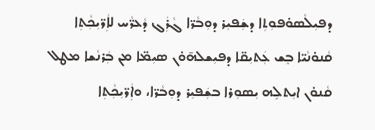ܕܦܝܼܠܵܣܘ̇ܦܘܼܬܼܐ ܕܫܲܦܝܼܪ ܕܘܼܒܵܪ̈ܐ ܓܵܪܲܓ ܕܵܥܪ̈ܵܚ ܠܐܲܪ̈ܝܼܟܼܵܬܼܐ ܩܵܢܘ̇ܢܵܝ̈ܐ ܒܸܫ ܥܲܬܝܼܩ̈ܐ ܕܦܝܼܫܠܗ̄ܘ̇ܢ ܣܝܼܡ̈ܐ ܡܢ ܒܲܪܢܵܫܐ ܡܛܠ ܩܵܢܘ̇ܢ ܐܝܼܬܠܹܗ ܝܼܣܘܼܪܐ ܒܫܲܦܝܼܪ ܕܘܼܒܵܪ̈ܐ، ܘܐܲܪ̈ܝܼܟܼܵܬܼܐ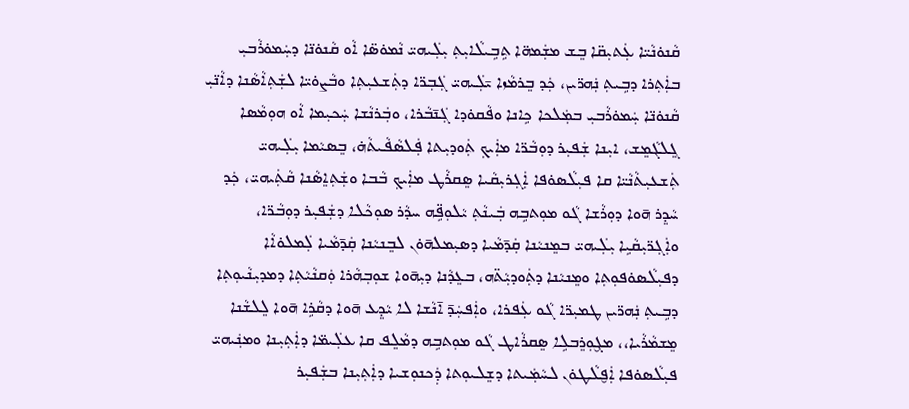ܩܵܢܘ̇ܢܵܝ̈ܐ ܥܲܬܝܼܩ̈ܐ ܒܸܫ ܡܫܲܡܗ̈ܐ ܬܹܒܹܝܠܵܐܝܼܬܼ ܝܼܠܲܝܗܝ̈ ܢܵܡܘ̇ܣ̈ܐ ܐܵܘ ܩܵܢܘ̇ܢ̈ܐ ܕܚܲܡܘ̇ܪܵܒܝܼ ܒܐܲܬܼܪܐ ܕܒܹܝܬܼ ܢܲܗܪ̈ܝܢ، ܟܲܕ ܒܸܪܡܵܙܐ ܝ̄ܠܲܝܗܝ̈ ܓܲܒܼܪ̈ܐ ܕܬܲܫܥܝܼܬܼܐ ܘܒܵܨܘ̇ܝ̈ܐ ܠܫܲܬܼܐܵܣܵܢܐ ܕܐܵܢ̈ܝܼ ܩܵܢܘ̇ܢ̈ܐ ܚܲܡܘ̇ܪܵܒܝܼ ܒܡܲܠܟܐ ܟܹܐܢܐ ܘܦܵܩܘ̇ܕܐ ܓܲܢ̄ܒܵܪܐ، ܘܒܲܪܢܵܫܐ ܚܲܟܝܼܡܐ ܐܵܘ ܗܘܼܡܵܣܐ ܓܸܠܓܵܡܸܫ، ܐܝܼܢܐ ܫܲܦܝܼܪ ܕܘܼܒܵܪ̈ܐ ܡܐܲܝܟܼ ܬܲܘܕܝܼܬܐ ܦܲܠܣܵܦܵܝܬܵܗ̇، ܒܸܣܝܵܡܐ ܝܼܠܲܝܗܝ̈ ܬܲܫܥܝܼܬܵܢܵܝ̈ܐ ܩܐ ܦܝܼܠܵܣܘ̇ܦܐ ܐܲܓܼܪܝܼܩܵܝܐ ܣܸܩܪܵܛ ܡܐܲܝܟܼ ܒܵܒܐ ܘܫܲܬܼܐܸܣܵܢܐ ܩܵܬܲܝܗܝ̈، ܟܲܕ ܚܵܕܸܪ ܗ̄ܘܐ ܕܘܼܪܵܫܐ ܓܵܘ ܡܘܼܬܒܹܗ ܒܲܝܢܵܬܼ ܝܵܠܘܼܦܹ̈ܗ ܚܕܵܪ ܣܘܼܟܵܠܐ ܕܫܲܦܝܼܪ ܕܘܼܒܵܪ̈ܐ، ܘܐܲܓܼܪ̈ܝܼܩܵܝܹܐ ܝܼܠܲܝܗܝ̈ ܒܡܸܢܝܵܢܐ ܩܲܕ̄ܡܵܝܐ ܕܣܝܼܡܠܗ̄ܘ̇ܢ ܠܒܸܢܝܵܢܐ ܩܲܕ̄ܡܵܝܐ ܠܲܡܠܘ̇ܐܵܐ ܕܦܝܼܠܵܣܘ̇ܦܘܼܬܼܐ ܘܡܸܢܝܵܢܐ ܕܬܲܘܕܝܼܵܬ̈ܗ، ܒܥܸܕܵܢܐ ܕܝܼܗ̄ܘܐ ܫܘܼܒܼܗܵܪܐ ܘܲܩܢܵܝܵܬܼܐ ܕܡܕܝܼܢܵܝܘܼܬܼܐ ܕܒܹܝܬܼ ܢܲܗܪ̈ܝܢ ܛܡܝܼܪ̈ܐ ܓܵܘ ܥܲܦܪܐ، ܘܐܲܦܚܲܕ̄ ܐ̄ܢܵܫܐ ܠܐ ܝܵܕܸܥ ܗ̄ܘܐ ܕܩܵܪܹܐ ܗ̄ܘܐ ܠܸܠܫܵܢܐ ܡܸܫܡܵܪܵܝܐ،، ܡܓ̮ܘܼܪܸܒܠܹܐ ܣܸܩܪܵܐܛ ܓܵܘ ܡܘܼܬܒܹܗ ܕܡܵܠܸܦ ܩܐ ܥܠܲܝܡ̈ܐ ܕܐܲܬܼܝܼܢܐ ܘܡܢܲܝܗܝ̈ ܦܝܼܠܵܣܘ̇ܦܐ ܐܲܦ̮ܠܵܛܘ̇ܢ ܠܚܵܡܲܝܬܐ ܕܫܸܠܝܘܼܬܐ ܕܲܟܢܘܼܫܝܐ ܕܐܲܬܼܝܼܢܐ ܒܫܲܦܝܼܪ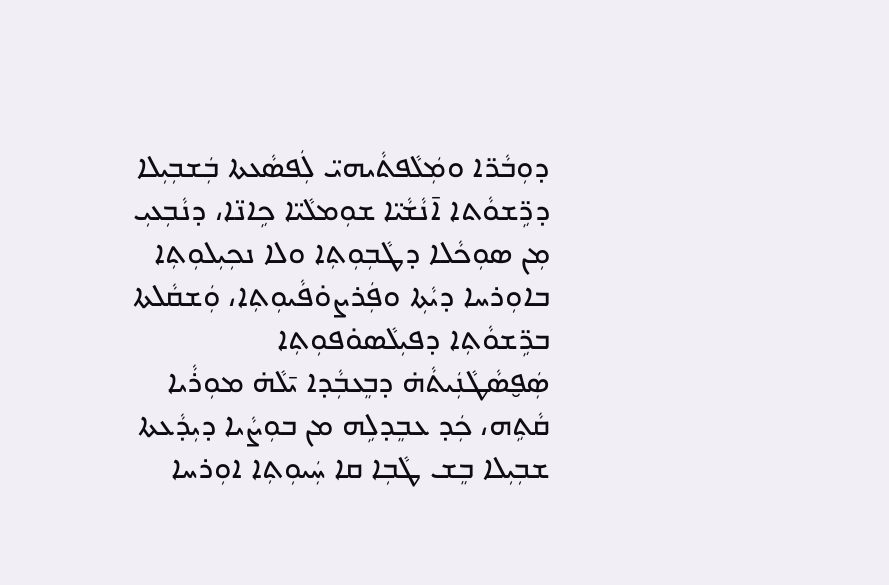ܕܘܼܒܵܪ̈ܐ ܘܡܲܠܵܦܬܵܝܗܝ̈ ܠܲܦܣܵܥܬܐ ܒܲܫܒܼܝܼܠܐ ܕܪܹ̈ܫܘܵܬܐ ܐ̄ܢܵܫܵܝ̈ܐ ܫܘܼܡܠܵܝ̈ܐ ܟܹܐܢ̈ܐ، ܕܢܵܒܼܥܝܼ ܡܼܢ ܣܘܼܟܵܠܐ ܕܛܵܒܼܘܼܬܼܐ ܘܠܐ ܢܟܼܝܼܠܘܼܬܼܐ ܒܐܘܼܪܚܐ ܕܝܵܬܼܐ ܘܦܲܪܨܘ̇ܦܵܝܘܼܬܼܐ، ܘܲܫܩܵܠܬܐ ܒܪܹ̈ܫܘܵܬܼܐ ܕܦܝܼܠܵܣܘ̇ܦܘܼܬܼܐ ܣܲܦ̮ܣܵܛܵܢܲܝܬܵܗ̇ ܕܒܸܥܒܼܵܕܐ ܝ̄ܠܵܗ̇ ܡܘܼܪܵܝܐ ܩܵܬܹܗ، ܟܲܕ ܥܒܸܕܠܹܗ ܡܢ ܒܘܼܨܵܝܐ ܕܝܼܕܵܥܬܐ ܫܒܼܝܼܠܐ ܒܸܫ ܛܵܒܼܐ ܩܐ ܚܲܝܘܼܬܼܐ ܐܘܼܪܚܐ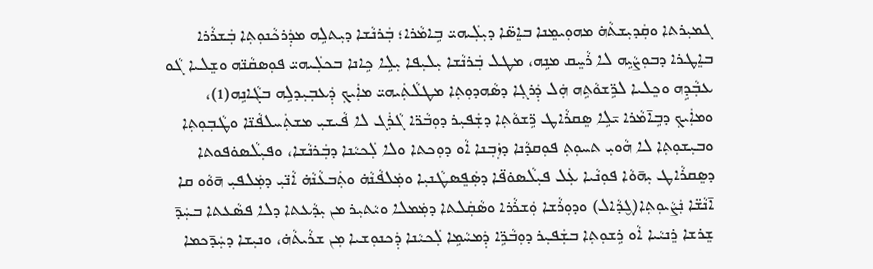ܓܡܝܼܪܬܐ ܘܩܲܕܝܼܫܬܵܗ̇ ܡܗܘܼܝܡܸܢܐ ܒܐܸܣ̈ܐ ܕܝܼܠܲܝܗܝ̈ ܒܹܐܡܵܪܐ؛ ܒܲܪܢܵܫܐ ܕܝܼܬܠܹܗ ܡܕܲܪܟܵܢܘܼܬܼܐ ܒܲܫܪܵܪܐ ܒܐܸܛܪܐ ܕܒܘܼܨܵܝܹܗ ܠܐ ܪܵܚܸܩ ܡܢܹܗ، ܡܛܠ ܒܲܪܢܵܫܐ ܝܼܠܝܼܦܐ ܝܼܠܹܐ ܟܹܐܢܐ ܒܟܠܲܝܗܝ̈ ܦܘܼܣܩܵܢ̈ܗ ܘܫܸܠܝܐ ܓܵܘ ܥܒܼܵܕܹܗ ܘܟܸܠܝܐ ܠܪܹ̈ܫܘܵܬܹܗ ܗܲܠ ܕܲܪܓܼܐ ܕܣܵܗܕܘܼܬܼܐ ܡܛܠܵܬܲܝܗܝ̈ ܡܐܲܝܟܼ ܕܲܥܒܼܝܼܕܠܹܗ ܒܓܵܐܢܹܗ(1)، ܘܡܐܲܝܟܼ ܕܒܹܐ̄ܡܵܪܐ ܝ̄ܠܹܐ ܣܸܩܪܵܐܛ ܪܹ̈ܫܘܵܬܼܐ ܕܫܲܦܝܼܪ ܕܘܼܒܵܪ̈ܐ ܓܵܪܲܓ ܠܐ ܦܵܝܫܝܼ ܡܫܬܲܚܠܦܵܢ̈ܐ ܘܛܵܒܼܘܼܬܼܐ ܘܒܝܼܫܘܼܬܼܐ ܠܐ ܗܵܘܝܼ ܬܚܘܼܬܼ ܦܘܼܩܕܵܢܐ ܕܙܲܒܼܢܐ ܐܵܘ ܕܘܼܟܬܐ ܘܠܐ ܠܲܟܝܵܢܐ ܕܒܲܪܢܵܫܐ، ܘܦܝܼܠܵܣܘ̇ܦܘܬܐ ܕܣܸܩܪܵܐܛ ܝܼܗ̄ܘܵܐ ܦܘܼܢܵܝܐ ܥܲܠ ܦܝܼܠܵܣܘ̇ܦ̈ܐ ܕܣܲܦܸܣܛܵܢܝܼܐ ܘܡܲܠܦܵܢܵܗ̇ ܘܬܲܒܥܵܢܵܗ̇ ܐܵܢ̈ܝܼ ܕܡܲܠܦܝܼ ܗ̄ܘܵܘ ܩܐ ܐ̄ܢܵܫ̈ܐ ܢܲܨܵܝܘܼܬܼܐ(ܓ̮ܕܵܐܠ) ܘܕܘܼܪܵܫܐ ܘܲܫܪܵܪܐ ܘܣܵܩܲܠܬܐ ܕܡܲܡܠܐ ܘܝܵܬܝܼܪ ܡܢ ܝܼܕܵܥܬܐ ܕܠܐ ܦܣܵܥܬܐ ܒܚܲܕ̄ ܫܸܪܫܐ ܪܸܢܝܵܝܐ ܐܵܘ ܪܹܫܘܼܬܼܐ ܒܫܲܦܝܼܪ ܕܘܼܒܵܪܹ̈ܐ ܕܲܡܚܵܡܹܐ ܠܲܟܝܵܢܐ ܕܲܟܢܘܼܫܝܐ ܡܼܢ ܫܪܵܝܬܵܗ̇، ܘܢܝܼܫܐ ܕܚܲܕ̄ܟܡܐ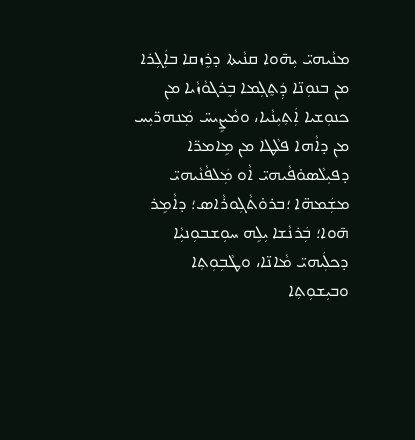ܡܢܵܝܗܝ̈ ܝܼܗ̄ܘܐ ܩܢܵܝܬܐ ܕܪܸܙܩܐ ܒܐܲܓܼܪܐ ܡܢ ܒܢܘܼܢ̈ܐ ܕܲܬܸܓܼܡܐ ܒܸܪܓܘܵܙܵܝܐ ܡܢ ܟܢܘܼܫܝܐ ܐܲܬܼܝܼܢܵܝܐ، ܘܡܵܨܹܝܚ̈ ܡܲܢܗܪ̈ܝܼܚ ܡܢ ܕܐܵܗܐ ܦܠܵܛܐ ܡܢ ܡܹܐܡܪ̈ܐ ܕܦܝܼܠܵܣܘ̇ܦܵܝܗܝ̈ ܐܵܘ ܡܲܠܦܵܢܵܝܗܝ̈ ܡܫܲܡܗ̈ܐ ؛ܒܪܘ̇ܬܵܓܼܘܪܵܐܣ؛ ܕܐܵܡܹܪ ܗ̄ܘܐ؛ ܒܲܪܢܵܫܐ ܝܼܠܹܗ ܚܘܼܫܒܘܼܢܝܼܵܐ ܕܟܠܲܝܗܝ̈ ܡܵܐܢ̈ܐ، ܘܛܵܒܼܘܼܬܼܐ ܘܒܝܼܫܘܼܬܼܐ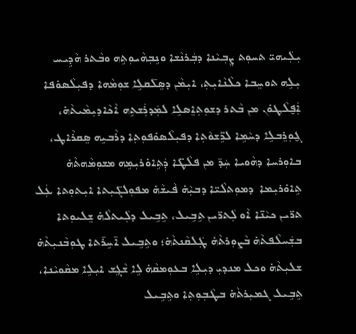ܝܼܠܲܝܗܝ̈ ܬܚܘܼܬ ܨܸܒܼܝܵܢܐ ܕܒܲܪܢܵܫܐ ܘܢܹܒܼܗܵܝܘܼܬܹܗ ܘܒܵܬܪ ܗܵܕܹܝܚ ܝܼܠܹܗ ܬܘܚܸܒܐ ܟܠܵܢܵܐܝܼܬܼ، ܐܝܼܡܵܢ ܕܣܸܠ̄ܩܠܹܐ ܫܘܼܡܵܗܐ ܕܦܝܼܠܵܣܘ̇ܦܐ ܐܲܦ̮ܠܵܛܘ̇ܢ ܡܢ ܒܵܬܪ ܕܫܘܼܬܼܐܸܣܠܹܐ ܠܡܲܕܪܲܫܬܹܗ ܐܵܟܵܐܕܝܼܡܵܝܬܵܗ̇، ܓ̮ܘܼܪܸܒܠܹܐ ܕܚܵܡܹܐ ܠܪܹ̈ܫܘܵܬܼܐ ܕܦܝܼܠܵܣܘ̇ܦܘܼܬܼܐ ܕܪܵܒܝܹܗ ܣܸܩܪܵܐܛ، ܒܐܘܼܪܚܐ ܕܗܵܘܝܐ ܚܲܕ̄ ܡܢ ܦܠܵܛ̈ܐ ܕܲܬܹܐܘ̇ܪܝܼܡܹܗ ܡܫܘܼܡܵܗܬܵܗ̇ ܬܹܐܘ̇ܪܝܼܡܐ  ܕܡܘܼܬܠܵܝ̈ܐ ܕܒܝܼܵܗ̇ ܦܵܝܫܵܗ̇ ܡܦܘܼܠܓ̄ܝܼܬܐ ܐܝܼܬܘܼܬܐ ܥܲܠ ܬܪ̈ܝܢ ܟܝܵܢ̈ܐ ܐܵܘ ܠܲܬܪ̈ܝܢ ܬܹܒܹܝܠ، ܬܹܒܹܝܠ ܕܠܲܝܬܠܵܗ̇ ܫܸܠܝܘܼܬܐ ܒܫܲܚܠܵܦܬܵܗ̇ ܒܵܨܘܼܪܬܵܗ̇ ܛܲܠܩܵܢܬܵܗ̇؛ ܘܬܹܒܹܝܠ ܐ̄ܚܹܪ̄ܬܐ ܛܘܼܒܵܢܝܼܬܵܗ̇ ܫܠܝܼܬܵܗ̇ ܘܟܠ ܡܢܕܝܼ ܕܝܼܠܹܐ ܒܥܘܼܡܩܵܗ̇ ܠܹܐ ܫܵܓܸܫ ܐܝܼܠܹܐ ܡܩܵܘܝܵܢܐ، ܬܹܒܹܝܠ ܓܡܝܼܪܬܵܗ̇ ܒܛܵܒܼܘܼܬܼܐ ܘܬܹܒܹܝܠ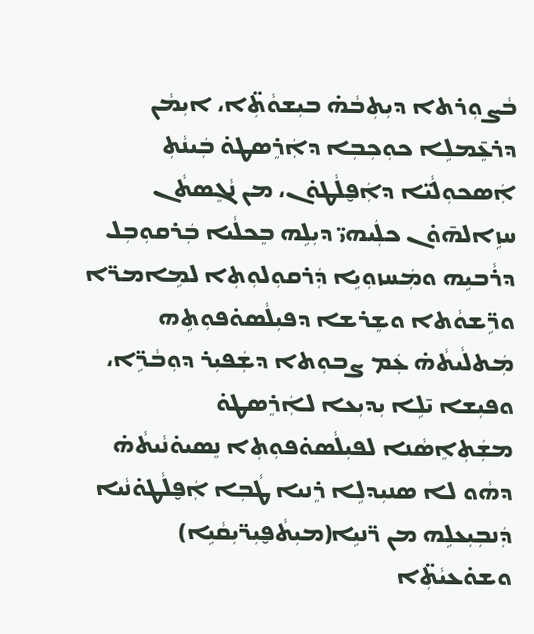ܒܵܨܘܼܪܬܐ ܕܝܼܬܼܒܵܗ̇ ܒܝܼܫܘܵܬܼ̈ܐ، ܐܝܼܡܵܢ ܕܪܥܸ̄ܡܠܹܐ ܟܘܼܟܼܒܼܐ ܕܐܲܪܸܣܛܘ̇ ܒܲܝܢܵܬܼ ܐܲܣܟܘܼܠܵܝ̈ܐ ܕܐܲܦ̮ܠܵܛܘ̇ܢ، ܡܢ ܢܵܓܸܣܬܵܢ ܚܙܹܐܠܗ̄ܘ̇ܢ ܟܠܲܝܗܝ̈ ܕܝܼܠܹܗ ܒܸܟܠܵܝܐ ܒܲܪܩܘܼܒܼܠ ܕܪܵܒܝܹܗ ܘܡܲܚܙܘܼܝܹܐ ܕܲܪܩܘܼܠܘܼܬܼܐ ܠܡܹܐܡܪ̈ܐ ܘܪܹ̈ܫܘܵܬܐ ܘܫܸܪܫܐ ܕܦܝܼܠܵܣܘ̇ܦܘܼܬܹܗ ܡܲܬܠܵܝܬܵܗ̇ ܥܲܡ ܨܒܘܼܬܐ ܕܫܲܦܝܼܪ ܕܘܼܒܵܪܹ̈ܐ، ܘܦܝܼܫܐ ܝ̄ܠܹܐ ܝܼܕܝܼܥܐ ܠܐܲܪܸܣܛܘ̇ ܡܫܲܬܼܐܸܣܵܢܐ ܠܦܝܼܠܵܣܘ̇ܦܘܼܬܼܐ ܢܸܣܝܘ̇ܢܵܝܬܵܗ̇ ܕܗܵܘ ܠܐ ܣܢܝܼܕܠܹܐ ܪܸܢܝܐ ܛܵܒܼܐ ܐܲܦ̮ܠܵܛܘ̇ܢܵܝܐ ܕܲܢܒܼܝܼܥܠܹܗ ܡܢ ܪ̈ܢܝܹܐ(ܡܝܼܬܵܦ̮ܝܼܪ̈ܝܼܩܵܝܹܐ) ܘܫܘ̇ܥܝܵܬܼ̈ܐ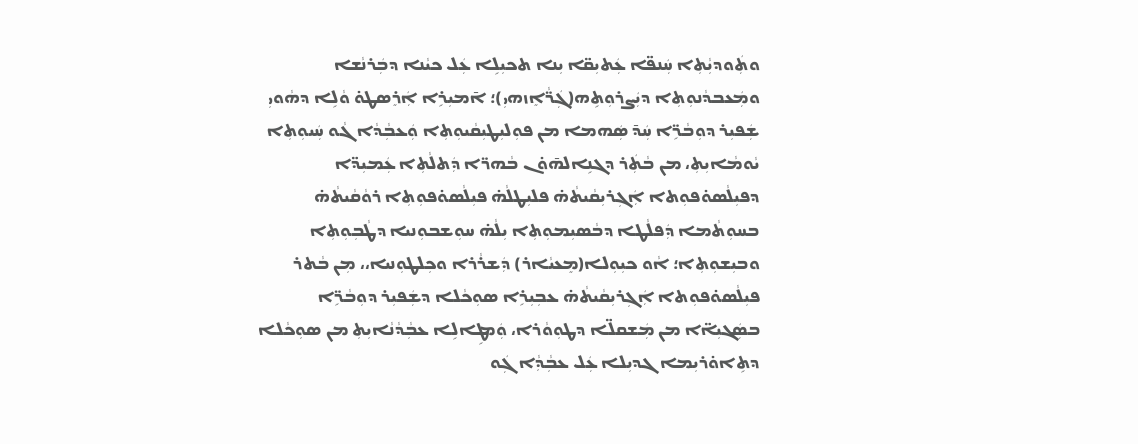ܘܬܲܘܕܝܼܵܬܼܐ ܚܲܢܦ̈ܐ ܥܲܬܝܼܩ̈ܐ ܝܼܢܐ ܬܟܝܼܠܹܐ ܥܲܠ ܟܝܵܢܐ ܕܒܲܪܢܵܫܐ ܘܡܲܥܒܕܵܢܘܼܬܼܐ ܕܝܲܨܪܘܼܬܹܗ(ܓܲܪ̈ܵܐܸܙܗܝܼ)؛ ܐ̄ܡܝܼܪܹܐ ܐܲܪܸܣܛܘ̇ ܘܵܠܹܐ ܕܗܵܘܝܼ ܫܲܦܝܼܪ ܕܘܼܒܵܪܹ̈ܐ ܚܲܕ̄ ܣܲܗܡܐ ܡܢ ܦܘܼܠܝܼܛܝܼܩܵܝܘܼܬܼܐ ܘܲܥܒܼܵܕܵܐ ܓܵܘ ܚܲܝܘܼܬܼܐ ܝܵܘܡܵܐܝܼܬܼ، ܡܢ ܒܵܬܲܪ ܕܓܢܹܐܠܗ̄ܘ̇ܢ ܒܵܗܪ̈ܐ ܕܲܬܠܵܬܼܐ ܥܲܡܝܼܕ̈ܐ ܕܦܝܼܠܵܣܘ̇ܦܘܼܬܐ ܐܲܓܼܪܝܼܩܵܝܬܵܗ̇ ܦܠܝܼܛܠܵܗ̇ ܦܝܼܠܵܣܘ̇ܦܘܼܬܼܐ ܪܘܵܩܵܝܬܵܗ̇ ܒܚܘܼܬܵܡܐ ܕܲܦܠܵܛܐ ܕܒܵܣܝܼܡܘܼܬܼܐ ܝܼܠܵܗ̇ ܚܘܼܫܒܘܼܢܝܐ ܕܛܵܒܼܘܼܬܼܐ ܘܒܝܼܫܘܼܬܼܐ؛ ܐܵܘ ܟܝܼܘܼܠܐ(ܡܸܥܝܵܐܪ) ܕܲܫܪܵܪܐ ܘܟܼܠܛܘܼܢܝܐ،، ܡܼܢ ܒܵܬܪ ܦܝܼܠܵܣܘ̇ܦܘܼܬܐ ܐܲܓܼܪܝܼܩܵܝܬܵܗ̇ ܥܒܼܝܼܪܹܐ ܣܘܼܟܵܠܐ ܕܫܲܦܝܼܪ ܕܘܼܒܵܪܹ̈ܐ ܒܣܲܓܝܼܐ̈ܐ ܡܢ ܡܲܫܩܠ̈ܐ ܕܛܘܼܘܵܪܐ، ܘܲܡܛܹܐܠܹܐ ܥܒܼܵܕܵܢܵܐܝܼܬܼ ܡܢ ܣܘܼܟܵܠܐ ܕܬܹܐܘ̇ܪܝܼܡܐ ܓܕܝܼܠܐ ܥܲܠ ܥܒܼܵܕܼܵܐ ܓܲܘ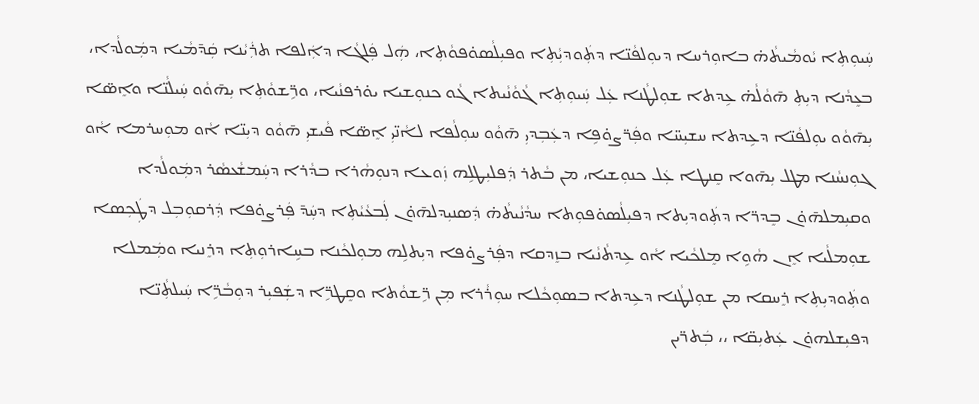ܚܲܝܘܼܬܼܐ ܝܵܘܡܵܝܬܵܗ̇ ܒܐܘܼܪܚܐ ܕܝܘܼܠܦܵܢ̈ܐ ܕܬܲܘܕܝܼܵܬܼܐ ܘܦܝܼܠܵܣܘ̇ܦܘܵܬܼܐ، ܗܲܠ ܦܲܠܓܵܐ ܕܐܲܠܦܐ ܬܪܲܝܵܢܐ ܩܲܕ̄ܡܵܝܐ ܕܡܲܘܠܵܕܐ، ܒܥܸܕܵܢܐ ܕܝܼܬܼ ܗ̄ܘܵܠܵܗ̇ ܥܹܕܬܐ ܫܘܼܠܛܵܢܐ ܥܲܠ ܚܲܝܘܼܬܼܐ ܓܵܘܵܢܵܝܬܐ ܓܵܘ ܟܢܘܼܫܝܐ ܝܘ̇ܪܦܢܵܝܐ، ܘܪܹ̈ܫܘܵܬܼܐ ܝܼܗ̄ܘܵܘ ܚܲܝܠܵܢ̈ܐ ܘܐܸܣ̈ܐ ܝܼܗ̄ܘܵܘ ܝܘܼܠܦܵܢ̈ܐ ܕܥܹܕܬܐ ܚܫܝܼܚ̈ܐ ܘܦܲܪ̈ܨܘ̇ܦܹܐ ܕܥܲܒܼܕܝܼ ܗ̄ܘܵܘ ܚܘܼܠܵܦܐ ܠܐܵܢ̈ܝܼ ܐܸܣ̈ܐ ܦܵܝܫܝܼ ܗ̄ܘܵܘ ܕܝܼܢ̈ܐ ܐܵܘ ܡܘܼܚܪܡܐ ܐܵܘ ܓܘܼܢܚܵܢܐ ܡܛܠ ܝܼܗ̄ܘܐ ܩܸܢܛܐ ܥܲܠ ܟܢܘܼܫܝܐ، ܡܢ ܒܵܬܪ ܕܲܦܠܝܼܛܠܹܗ ܙܲܘܥܐ ܕܢܘܼܗܵܪܐ ܒܕܵܪܐ ܕܚܲܡܫܵܥܣܵܪ ܕܡܲܘܠܵܕܐ ܘܩܝܼܡܠܗ̄ܘ̇ܢ ܒܸܕܪ̈ܐ ܕܬܲܘܕܝܼܬܐ ܕܦܝܼܠܵܣܘ̇ܦܘܼܬܐ ܚܕܵܢܵܝܬܵܗ̇ ܕܲܣܢܝܼܕܠܗ̄ܘ̇ܢ ܠܲܒܥܵܝܵܬܼܐ ܕܚܲܕ̄ ܦܲܪܨܘ̇ܦܐ ܕܲܪܩܘܼܒܼܠ ܕܛܲܟܼܣܐ ܫܘܼܡܠܵܝܐ ܐܸܢ ܗܵܘܹܐ ܡܸܠܟܵܝܐ ܐܵܘ ܥܹܕܬܵܢܵܝܐ ܒܙܸܕܩܐ ܕܦܲܪܨܘ̇ܦܐ ܕܝܼܬܠܹܗ ܡܘܼܠܟܵܢܐ ܒܚܹܐܪܘܼܬܼܐ ܕܪܸܢܝܐ ܘܡܲܡܠܐ ܘܬܲܘܕܝܼܬܼܐ ܪܸܚܩܐ ܡܢ ܫܘܼܠܛܵܢܐ ܕܥܹܕܬܐ ܒܣܘܼܟܵܠܐ ܚܘܼܪܵܪܐ ܡܼܢ ܪܹ̈ܫܘܵܬܐ ܘܩܸܛܪܹ̈ܐ ܕܫܲܦܝܼܪ ܕܘܼܒܵܪܹ̈ܐ ܚܲܝܠܬܼܵܢ̈ܐ ܕܦܝܼܫܠܗܘ̇ܢ ܥܲܬܝܼܩ̈ܐ ،، ܒܲܬܪ̈ܝܢ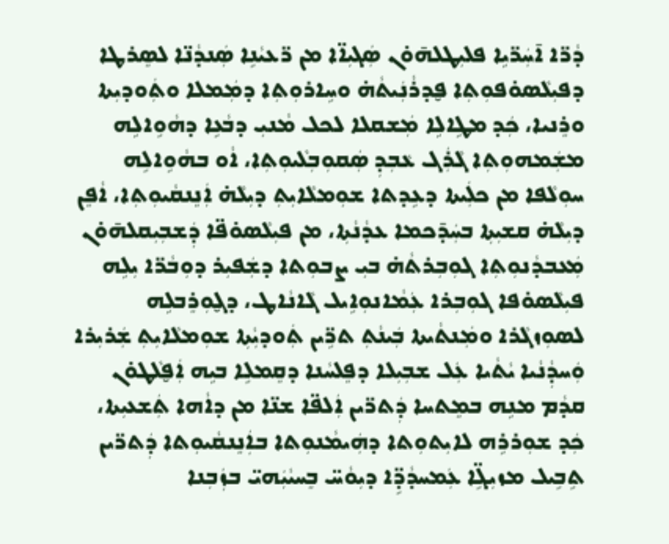ܕܵܪ̈ܐ ܐ̄ܚܲܪ̈ܝܹܐ ܦܠܝܼܛܠܗ̄ܘ̇ܢ ܣܲܓܝܼܐ̈ܐ ܡܢ ܪ̈ܥܝܵܢܹܐ ܣܲܢܕܵܢ̈ܐ ܠܣܸܪܛܐ ܕܦܝܼܠܵܣܘ̇ܦܘܼܬܼܐ ܦ̮ܕܪܵܢܲܝܬܵܗ̇ ܘܚܹܐܪܘܼܬܼܐ ܕܡܲܡܠܐ ܘܬܲܘܕܝܼܬܐ ܘܪܸܢܝܐ، ܟܲܕ ܡܛܹܐܠܹܐ ܡܲܫܩܠܐ ܠܟܠ ܡܵܢܝܼ ܕܒܵܥܹܐ ܕܗܵܘܹܐܠܹܗ ܡܫܲܡܗܘܼܬܼܐ ܓܵܪܲܓ ܥܵܒܼܕܼ ܣܲܩܘܼܒܼܠܵܝܘܼܬܼܐ، ܐܵܘ ܒܗܵܘܹܐܠܹܗ ܚܘܼܠܵܦܐ ܡܢ ܟܠܲܝܬܐ ܕܥܹܕܬܐ ܫܘܼܡܠܵܐܝܼܬܼ ܕܝܼܠܵܗ̇ ܐܲܢܸܢܩܵܝܘܼܬܼܐ، ܐܵܦܸܢ ܕܝܼܠܵܗ̇ ܩܫܝܼܬܼܐ ܒܚܲܕ̄ܟܡܐ ܥܕܵܢܵܬܼܐ، ܡܢ ܦܝܼܠܵܣܘ̇ܦ̈ܐ ܕܲܫܒܼܝܼܩܠܗ̄ܘ̇ܢ ܡܲܥܒܕܵܢܘܼܬܼܐ ܓܘܼܒܼܪܬܵܗ̇ ܒܝܼ ܨܒܘܼܬܐ ܕܫܲܦܝܼܪ ܕܘܼܒܵܪ̈ܐ ܝܼܠܹܗ ܦܝܼܠܵܣܘ̇ܦܐ ܓܘܼܒܼܪܐ ܥܲܡܵܐܢܘܼܐܹܝܠ ܓܵܐܢܵܐܛ، ܕܓ̮ܘܼܪܸܒܠܹܗ ܠܣܘܼܙܓܵܪܐ ܘܡܲܢܬܵܝܬܐ ܒܲܝܢܵܬܼ ܬܪܹ̈ܝܢ ܬܲܘܕܝܼܵܬܼܐ ܫܘܼܡܠܵܐܝܼܬܼ ܫܲܪܝܼܪܐ ܘܲܚܕܼܵܢܵܝܐ ܝܵܬܵܝܐ ܥܲܠ ܫܒܼܝܼܠܐ ܕܦܸܠܚܵܢܐ ܕܩܸܡܠܹܐ ܒܝܹܗ ܐܲܦ̮ܠܵܛܘ̇ܢ ܩܕܵܡ ܡܢܹܗ ܒܡܸܬܚܐ ܕܲܬܪ̈ܝܢ ܐܲܠܦ̈ܐ ܫܢ̈ܐ ܡܢ ܕܐܵܗܐ ܬܲܫܥܝܼܬܐ، ܟܲܕ ܫܘܼܪܪܹܗ ܠܐܝܼܬܘܼܬܐ ܕܗܲܝܡܵܢܘܼܬܐ ܒܐܲܢܸܢܩܵܝܘܼܬܐ ܕܲܬܪ̈ܝܢ ܬܹܒܹܝܠ ܡܙܝܼܓܹ̈ܐ ܥܲܡܚܕܵܕܹ̈ܐ ܕܝܼܘܵܚ̈ ܒܸܚܝܵܝܲܗܝ̈ ܒܙܲܒܼܢܐ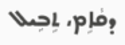ܕܩܵܐܹܡ، ܬܹܒܹܝܠ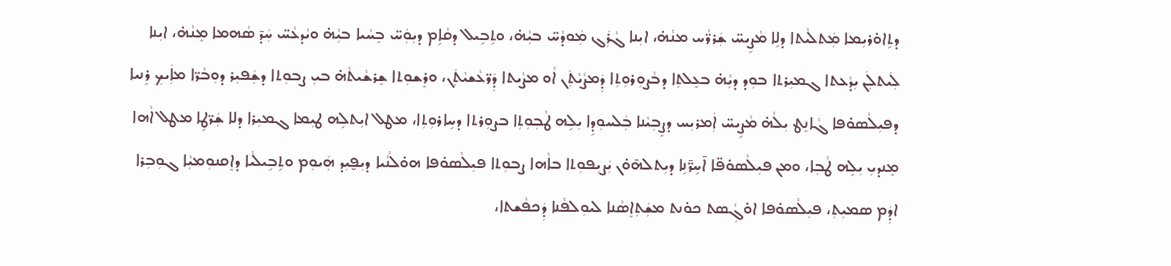ܕܬܹܐܘ̇ܪܝܼܡܐ ܡܲܬܠܵܝܬܐ ܕܠܹܐ ܡܵܨܹܝܚ̈ ܫܲܪܪ̈ܵܚ ܡܢܵܗ̇، ܐܝܼܢܐ ܓܵܪܲܓ ܡܲܘܕܵܚ̈ ܒܝܼܵܗ̇، ܘܬܹܒܹܝܠ ܕܩܵܐܹܡ ܕܝܼܘܲܚ̈ ܒܸܚܵܝܐ ܒܝܼܵܗ̇ ܘܝܵܕܥܵܚ̈ ܚܲܕ̄ ܣܵܗܡܐ ܡܸܢܵܗ̇، ܐܝܼܢܐ ܠܲܝܬܠܲܢ ܝܼܕܵܥܬܐ ܓܡܝܼܪܬܐ ܒܘܼܕ ܕܝܼܵܗ̇ ܒܥܸܠܬܼܐ ܕܒܵܨܘܼܪܘܼܬܼܐ ܕܲܡܨܵܝܵܬܲܢ ܐܵܘ ܡܨܵܝܬܐ ܕܲܪ̈ܥܵܫܝܵܬܲܢ، ܘܪܸܫܘܼܬܐ ܫܸܪܫܵܝܬܵܗ̇ ܒܝܼ ܨܒܘܼܬܐ ܕܫܲܦܝܼܪ ܕܘܼܒܵܪ̈ܐ ܡܐܲܝܟܼ ܪܸܢܝܐ ܕܦܝܼܠܵܣܘ̇ܦܐ ܓܵܐܢܸܛ ܝܼܠܵܗ̇ ܡܵܨܹܝܚ̈ ܐܲܡܪܝܼܚ ܕܨܸܒܼܝܵܢܐ ܒܲܠܚܘܼܕܹܐ ܝܼܠܹܗ ܛܵܒܼܘܼܬܼܐ ܒܨܘܼܪܬܐ ܕܚܹܐܪܘܼܬܼܐ، ܡܛܠ ܐܝܼܬܠܹܗ ܛܝܼܡܐ ܓܡܝܼܪܐ ܕܠܐ ܫܲܪ̈ܛܹܐ ܡܛܠ ܐܵܗܐ ܡܸܢܕܝܼ ܝܼܠܹܗ ܛܵܒܼܐ، ܘܡܢ ܦܝܼܠܵܣܘ̇ܦ̈ܐ ܐ̄ܚܹܪ̈̄ܢܹܐ ܕܝܼܬܠܗ̄ܘ̇ܢ ܝܲܨܝܼܦܘܼܬܐ ܒܐܵܗܐ ܨܒܘܼܬܐ ܦܝܼܠܵܣܘ̇ܦܐ ܗܘ̇ܠܵܢܵܝܐ ܕܝܼܦ̮ܝܼܕ ܗܲܝܘܼܡ ܘܬܹܒܹܝܠܵܝܐ ܕܐܸܩܢܘܼܡܝܼܵܐ ܓܘܼܒܼܪܐ ܐܕܲܡ ܣܡܝܼܬܼ، ܦܝܼܠܵܣܘ̇ܦܐ ܐܘ̇ܓܼܵܣܬ ܟܘ̇ܢܬ ܡܫܲܬܼܐܸܣܵܢܐ ܠܝܘܼܠܦܵܢܐ ܕܲܟܦܵܫܬܐ،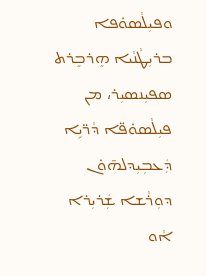ܘܦܝܼܠܵܣܘ̇ܦܐ ܒܪܝܼܛܵܢܵܝܐ ܗܸܪܒܸܪܬ ܣܦܝܼܢܣܝܼܪ، ܡܢ ܦܝܼܠܵܣܘ̇ܦ̈ܐ ܕܵܪ̈ܝܹܐ ܕܲܥܒܼܝܼܕܠܗ̄ܘ̇ܢ ܕܘܼܪܵܫܐ ܫܲܪܝܼܪܐ ܐܵܘ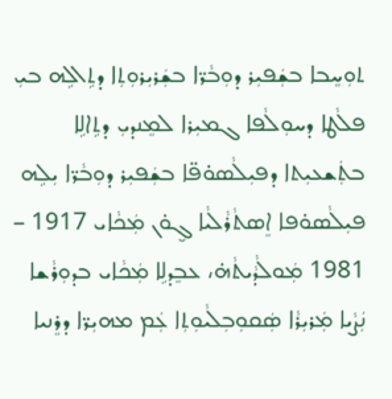ܬܘܼܚܸܒܐ ܒܫܲܦܝܼܪ ܕܘܼܒܵܪ̈ܐ ܒܫܲܪܝܼܪܘܼܬܼܐ ܕܬܹܐܠܹܗ ܒܝܼ ܦܠܵܛܐ ܕܚܘܼܠܵܦܐ ܓܡܝܼܪܐ ܠܡܸܢܕܝܼ ܕܬܹܐܠܹܐ ܒܬܲܫܥܝܼܬܐ ܕܦܝܼܠܵܣܘ̇ܦ̈ܐ ܒܫܲܦܝܼܪ ܕܘܼܒܵܪ̈ܐ ܝܼܠܹܗ ܦܝܼܠܵܣܘ̇ܦܐ ܐܸܣܬܵܪܵܠܵܝܐ ܓ̮ܘ̇ܢ ܡܲܟܵܐܝ 1917 – 1981 ܡܲܘܠܵܕܵܝܬܵܗ̇، ܥܒܸܕܠܹܐ ܡܲܟܵܐܝ ܒܕܘܼܪܵܫܐ ܢܲܨܵܝܐ ܡܲܪܝܼܪܵܐ ܣܲܩܘܼܒܼܠܵܝܘܼܬܼܐ ܥܲܡ ܡܗܝܼܪ̈ܐ ܕܪܸܢܝܐ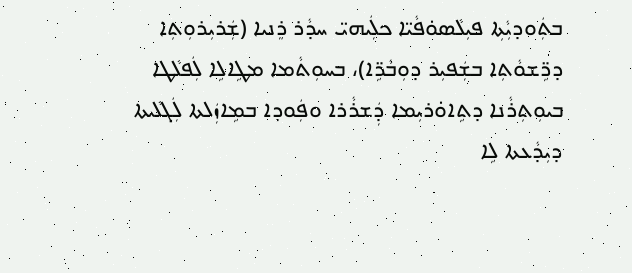ܒܬܲܘܕܝܼܵܬܼܐ ܦܝܼܠܵܣܘ̇ܦܵܝ̈ܐ ܟܠܲܝܗܝ̈ ܚܕܵܪ ܪܸܢܝܐ (ܫܲܪܝܼܪܘܼܬܼܐ ܕܪܹ̈ܫܘܵܬܼܐ ܒܫܲܦܝܼܪ ܕܘܼܒܵܪܹ̈ܐ)، ܒܚܘܼܬܵܡܐ ܡܛܹܐܠܹܐ ܠܲܦܠܵܛܐ ܒܝܘܼܬܼܪܵܢܐ ܕܬܹܐܘ̇ܪܝܼܡܐ ܕܲܫܪܵܪܐ ܘܦܲܘܕܐ ܒܡܹܐܙܲܠܬܐ ܠܲܓܠܵܝܬܐ ܕܝܼܕܵܥܬܐ ܠܹܐ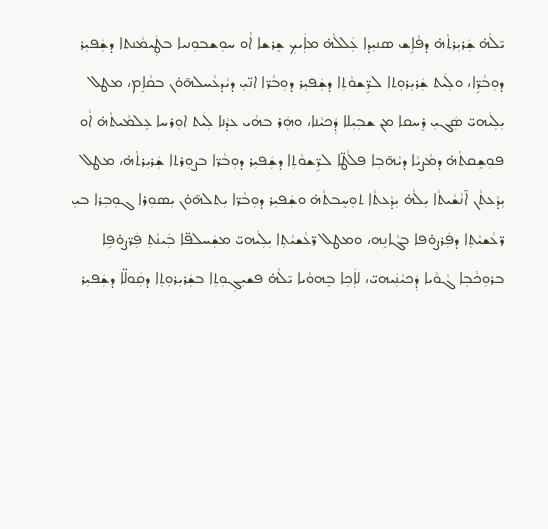ܝ̄ܠܵܗ̇ ܫܲܪܝܼܪܬܵܗ̇ ܕܦܵܐܹܫ ܣܢܝܼܕܐ ܥܲܠܠܵܗ̇ ܡܐܲܝܟܼ ܫܸܪܫܐ ܐܵܘ ܚܘܼܫܒܘܼܢܝܐ ܒܛܲܝܡܵܢܬܐ ܕܫܲܦܝܼܪ ܕܘܼܒܵܪܹ̈ܐ، ܘܠܲܝܬ ܫܲܪܝܼܪܘܼܬܐ ܠܪܹ̈ܫܘܵܬܼܐ ܕܫܲܦܝܼܪ ܕܘܼܒܵܪ̈ܐ ܐܢ̈ܝܼ ܕܝܵܕܥܵܚܠܗ̄ܘ̇ܢ ܒܩܵܐܹܡ، ܡܛܠ ܝܼܠܲܝܗܝ̈ ܣܲܓܝܼ ܪܸܚܩܐ ܡܢ ܫܒܼܝܼܠܐ ܕܲܟܝܵܢܐ، ܘܗܲܪ ܒܗܵܝ ܥܕܵܢܐ ܠܲܝܬ ܐܘܼܪܚܐ ܥܸܠܡܵܝܬܵܗ̇ ܐܵܘ ܦܘܼܫܸܩܬܵܗ̇ ܕܡܵܨܝܵܐ ܕܝܵܗ̄ܒܼܐ ܦܠܵܛ̈ܐ ܠܪܹ̈ܫܘܵܬܼܐ ܕܫܲܦܝܼܪ ܕܘܼܒܵܪ̈ܐ ܒܨܘܼܪܬܐ ܫܲܪܝܼܪܬܵܗ̇، ܡܛܠ ܝܼܕܵܥܬܵܢ ܐ̄ܢܵܫܵܝܬܵܐ ܝܼܠܵܗ̇ ܝܼܕܵܥܬܵܐ ܬܘܼܚܸܒܬܵܗ̇ ܘܫܲܦܝܼܪ ܕܘܼܒܵܪ̈ܐ ܝܼܬܠܗ̄ܘ̇ܢ ܝܼܣܘܼܪܐ ܓܘܼܒܼܪܐ ܒܝܼ ܪ̈ܥܵܫܝܵܬܼܐ ܕܦܲܪܨܘ̇ܦܐ ܒܓܵܐܢܹܗ، ܘܡܛܠ ܪ̈ܥܵܫܝܵܬܼܐ ܝܼܠܲܝܗܝ̈ ܡܫܲܚܠܦ̈ܐ ܒܲܝܢܵܬܼ ܦܲܪ̈ܨܘ̇ܦܹܐ ܒܪܘܼܟܵܒܼܐ ܓܵܘܵܝܐ ܕܲܟܝܵܢܲܝܗܝ̈، ܠܐܲܟܼܐ ܒܸܗܘܵܝܐ ܝ̄ܠܵܗ̇ ܦܫܝܼܓܼܘܼܬܼܐ ܒܫܲܪܝܼܪܘܼܬܼܐ ܕܩܲܘܠ̈ܐ ܕܫܲܦܝܼܪ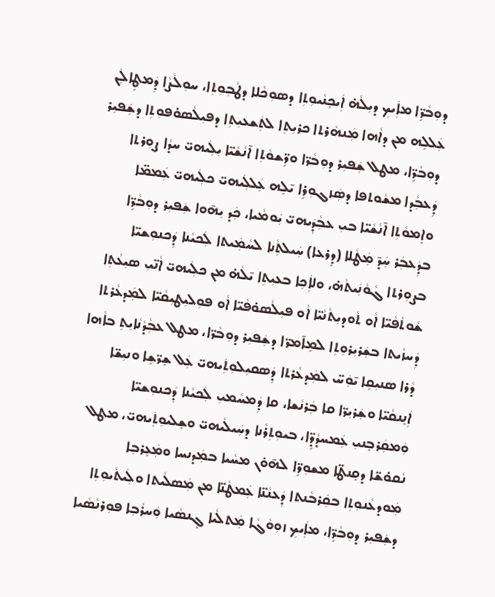ܕܘܼܒܵܪܹ̈ܐ ܡܐܲܝܟܼ ܕܝܼܠܵܗ̇ ܐܲܝܟܸܢܵܝܘܼܬܼܐ ܕܣܘܼܟܵܠܐ ܕܛܵܒܼܘܼܬܼܐ، ܚܘܼܠܵܨܵܐ ܕܲܡܛܹܐܠܲܢ ܥܲܠܠܹܗ ܡܢ ܕܐܵܗܐ ܡܲܢܗܵܪܬܐ ܟܪܝܼܬܼܐ ܠܬܲܫܥܝܼܬܼܐ ܕܦܝܼܠܵܣܘ̇ܦܘܼܬܼܐ ܕܫܲܦܝܼܪ ܕܘܼܒܵܪܹ̈ܐ، ܡܛܠ ܫܲܦܝܼܪ ܕܘܼܒܵܪ̈ܐ ܘܪܹ̈ܫܘܵܬܼܐ ܐ̄ܢܵܫܵܝ̈ܐ ܝܼܠܲܝܗܝ̈ ܚܕܵܐ ܨܘܼܪܬܐ ܕܲܥܒܼܵܕܐ ܡܫܵܘܬܦܐ ܕܣܲܙܓܘܼܪܹܐ ܝ̄ܠܹܗ ܥܲܠܠܲܝܗܝ̈ ܟܠܲܝܗܝ̈ ܥܲܡܡ̈ܐ ܘܐܸܡܘܵܬܼܐ ܐ̄ܢܵܫܵܝ̈ܐ ܒܝܼ ܥܒܼܵܕܲܝܗܝ̈ ܝܲܘܡܵܝܐ، ܟܲܕ ܝܼܗ̄ܘܐ ܫܲܦܝܼܪ ܕܘܼܒܵܪܹ̈ܐ ܒܕܲܥܒܲܪ ܚܲܕ̄ ܡܲܛܵܠܐ (ܕܸܪܥܐ) ܚܲܝܠܬܼܵܢܐ ܠܚܵܡܲܝܬܐ ܠܲܟܝܵܢܐ ܕܲܟܢܘܼܫܝ̈ܐ ܒܨܘܼܪܬܐ ܓܵܘܵܢܲܝܬܵܗ̇، ܘܠܐܲܟܼܐ ܒܥܝܼܬܼܐ ܝ̄ܠܵܗ̇ ܡܢ ܟܠܲܝܗܝ̈ ܐܵܢ̈ܝܼ ܣܝܼܥܵܬܼܐ ܫܵܘܬܵܦܵܝ̈ܐ ܐܵܘ ܬܵܘܕܝܼܬܵܢܵܝ̈ܐ ܐܵܘ ܦܝܼܠܵܣܘ̇ܦܵܝ̈ܐ ܐܵܘ ܦܘܼܠܝܼܛܝܼܩܵܝ̈ܐ ܠܡܲܕܥܵܪܬܐ ܕܲܚܙܵܝܬܐ ܒܫܲܪܝܼܪܘܼܬܼܐ ܠܡܹܐ̄ܡܪ̈ܐ ܕܫܲܦܝܼܪ ܕܘܼܒܵܪ̈ܐ، ܡܛܠ ܥܒܼܵܕܵܢܵܐܝܼܬܼ ܒܐܵܗܐ ܕܵܪܐ ܣܢܝܼܩܹܐ ܝ̄ܘܲܚ̈ ܠܡܲܕܥܵܪܬܐ ܕܲܣܩܝܼܠܘܼܬܲܝܗܝ̈ ܥܲܠ ܫܸܪ̈ܫܹܐ ܘܢܝܼܫ̈ܐ ܐܲܢܸܢܩܵܝ̈ܐ ܘܫܲܪܝܼܪ̈ܐ ܩܐ ܒܲܪܢܵܫܐ، ܩܐ ܕܲܡܚܵܡܝܼ ܠܲܟܝܵܢܐ ܕܲܟܢܘܼܫܝ̈ܐ ܘܲܡܩܲܪܒܸܢܝܼ ܥܲܡܚܕܵܕܹ̈ܐ، ܒܝܘܼܬܼܪܵܢܐ ܕܚܲܝܠܵܝܗܝ̈ ܘܫܸܠܝܘܼܬܲܝܗܝ̈، ܡܛܠ ܢܵܩܘ̇ܫ̈ܐ ܕܩܸܢܛ̈ܐ ܡܫܘܼܪܹ̈ܐ ܠܗ̄ܘ̇ܢ ܡܚܵܝܐ ܒܡܲܕܢܚܐ ܘܡܲܥܸܪܒܼܐ ܡܲܘܕܥܵܢܘܼܬܼܐ ܒܩܲܪܒܵܢܬܐ ܕܲܥܢܵܢ̈ܐ ܥܲܡܛܵܢ̈ܐ ܡܢ ܡܲܣܠܵܝܬܐ ܘܠܲܝܬܵܝܘܼܬܼܐ ܕܫܲܦܝܼܪ ܕܘܼܒܵܪܹ̈ܐ، ܡܐܲܝܟܼ ܙܘܼܘܵܓܵܐ ܡܲܬܠܵܝܐ ܓܸܢܣܵܝܐ ܘܲܚܪܵܒܼܐ ܦܘܼܪܢܵܣܵܝܐ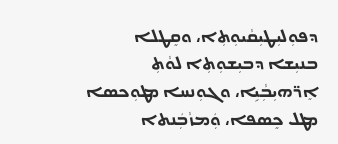ܕܦܘܼܠܝܼܛܝܼܩܵܝܘܼܬܼܐ، ܘܩܸܛܠܐ ܒܢܝܼܫܐ ܕܒܝܼܫܘܼܬܼܐ ܠܘܵܬܼ ܐܸܪ̈ܗܝܼܒܼܵܝܹܐ، ܘܓܘܼܢܚܐ ܡܛܘܼܟܣܐ ܡܛܠ ܟܸܣܦܐ، ܘܲܡܙܵܒܲܢܬܐ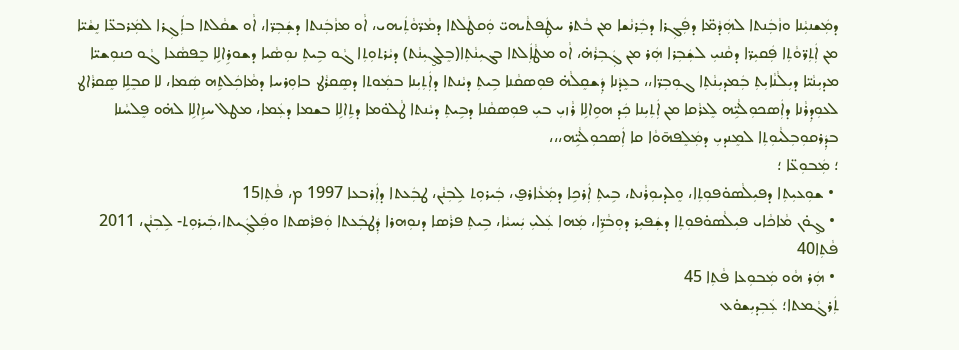ܕܡܲܫܢܝܼܵܢܐ ܘܙܵܒܲܢܬܐ ܠܗܲܕܵܡ̈ܐ ܕܦܲܓܼܪܐ ܕܒܲܪܢܵܫܐ ܡܢ ܒܵܬܪ ܚܛܲܦܬܵܝܗܝ̈ ܘܲܩܛܵܠܬܐ ܕܡܵܪ̈ܘܵܬܲܝܗܝ، ܐܵܘ ܡܙܵܒܲܢܬܐ ܕܫܲܒܼܪ̈ܐ، ܐܵܘ ܫܩܵܠܬܐ ܒܐܲܓܼܪܐ ܠܡܲܪܒܥ̈ܐ ܢܸܫܵܝ̈ܐ ܡܢ ܐܲܬܼܪ̈ܘܵܬܼܐ ܦܲܩܝܼܪ̈ܐ ܕܩܵܢܝܼ ܠܫܲܒܼܪܐ ܗܲܪ ܡܢ ܓܲܒܼܪܵܗ̇، ܐܵܘ ܡܛܵܐܲܠܬܐ ܒܓܝܼܢܵܬܼܐ(ܒܸܠܓ̮ܝܼܢܵܬ) ܕܝܵܪܬܘܼܬܼܐ ܓܵܘ ܒܹܝܬܼ ܢܘܼܣܵܝܐ ܕܫܘܪܹܐܠܹܐ ܒܸܦܣܵܥܐ ܓܵܘ ܟܢܘܼܫܝ̈ܐ ܡܕܝܼܢܵܝ̈ܐ ܕܝܼܠܵܢܵܐܝܼܬܼ ܒܲܡܕܝܼܢܵܬܼܐ ܓܘܼܒܼܪ̈ܐ،، ܒܥܸܕܵܢܐ ܕܲܫܩܸܠܵܗ̇ ܦܘܼܣܩܵܢܐ ܒܹܝܬܼ ܕܝܵܢܬܐ ܕܐܲܬܼܝܼܢܐ ܒܡܲܘܬܐ ܕܣܸܩܪܵܛ ܒܐܘܼܪܚܐ ܕܡܵܐܟܲܠܬܹܗ ܣܲܡܐ، ܠܐ ܩܒܸܠܹܐ ܣܸܩܪܵܐܛ ܠܥܘܼܕܼܪܵܢܐ ܕܐܲܣܟܘܼܠܵܝܹ̈ܗ ܠܸܥܪܵܩܐ ܡܢ ܐܲܬܼܝܼܢܐ ܟܲܕ ܗܘܹܐܠܹܐ ܪܵܙܝܼ ܒܝܼ ܦܘܼܣܩܵܢܐ ܕܒܹܝܬܼ ܕܝܵܢܬܐ ܛܵܠܘ̇ܡܐ ܕܬܹܐܠܹܐ ܒܫܡܐ ܕܥܲܡܐ، ܡܛܠ ܚܙܹܐܠܹܐ ܠܗ̇ܘ ܦܸܠܚܵܢܐ ܒܕܲܪܩܘܼܒܼܠܵܝܘܼܬܼܐ ܠܡܸܢܕܝܼ ܕܡܲܠܸܦܗ̄ܘܵܐ ܩܐ ܐܲܣܟܘܼܠܵܝܹ̈ܗ،،،
؛ ܡܲܒܘܼܥ̈ܐ ؛
 • ܫܘܼܥܝܼܬܼܐ ܕܦܝܼܠܵܣܘ̇ܦܘܼܬܼܐ، ܘܸܠܕܝܘܼܪܵܢܬ، ܒܹܝܬܼ ܐܲܪܟܹܐ ܕܡܲܥܵܐܪܦ̮، ܒܲܝܪܘܼܬ ܠܹܒܼܢܵܢ، ܛܒܲܥܬܐ ܕܐܲܪܒܥܐ 1997 ܡ، ܦܵܬܼܐ15
 • ܓ̮ܘ̇ܢ ܡܵܐܟܵܐܝ ܦܝܼܠܵܣܘ̇ܦܘܼܬܼܐ ܕܫܲܦܝܼܪ ܕܘܼܒܵܪܹ̈ܐ، ܡܲܗܐ ܥܲܠܝܼ ܝܲܚܝܵܐ، ܒܹܝܬܼ ܦܪܵܣܐ ܕܢܘܼܗܪܐ ܕܲܛܒܲܥܬܐ ܘܲܦܪܵܣܬܐ ܘܦܲܠܓܲܝܬܐ،ܒܲܝܪܘܼܬ- ܠܹܒܼܢܵܢ، 2011 ܦܵܬܼܐ40
 • ܗܲܪ ܗܵܘ ܡܲܒܘܼܥܐ ܦܵܬܼܐ 45
ܬܲܪܓܵܡܬܐ؛ ܥܲܒܼܕܝܼܫܘ̇ܥ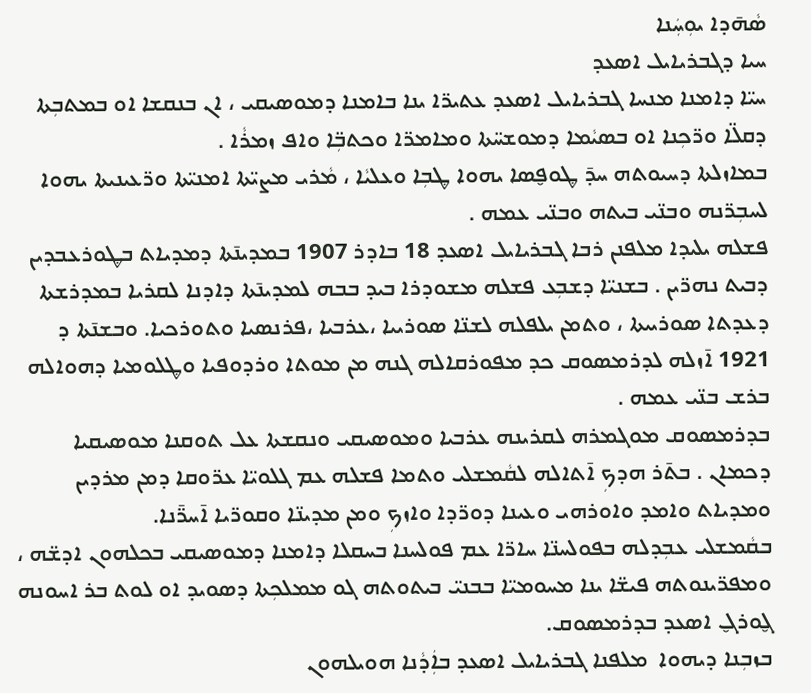ܣܵܗ̄ܕܐ ܝܘܼܚܲܢܐ
ܚܝܐ ܕܓܒܪܝܐܝܠ ܐܣܥܕ
ܚܝ̈ܐ ܕܐܡܢܐ ܡܢܚܐ ܓܒܪܝܐܝܠ ܐܣܥܕ ܥܬܝܪ̈ܐ ܝܢܐ ܒܐܡܢܐ ܕܡܘܣܝܩܝ ، ܐܢ ܒܢܩܫܐ ܐܘ ܒܡܬܒܼܬܐ ܕܩܠ̈ܐ ܘܪ̈ܟܼܢܐ ܐܘ ܒܣܝܵܡܐ ܕܡܘܫܚ̈ܬܐ ܘܡܐܡܪ̈ܐ ܘܟܬܒܼ̈ܐ ܘܐܦ ܙܡܪܵܐ .
ܒܡܐܙܠܬܐ ܕܚܝܘܬܗ ܚܕ̄ ܜܘܦ̮ܣܐ ܝܗܘܐ ܜܒܼܐ ܘܥܠܝܵܐ ، ܡܵܪܝ ܡܨܝ̈ܬܐ ܐܡܢܝ̈ܬܐ ܘܪ̈ܥܝܢܝܬܐ ܝܗܘܐ ܠܚܒܼܪ̈ܢܗ ܘܒܢ̈ܝ ܒܝܬܗ ܘܒܢ̈ܝ ܥܡܗ .
ܦܫܠܗ ܝܠܝܕܐ ܡܠܦܢܢ ܪܒܐ ܓܒܪܝܐܝܠ ܐܣܥܕ 18 ܒܐܕܪ 1907 ܒܡܕܝܢ̄ܬܐ ܕܡܕܝܐܬ ܒܜܘܪܥܒܕܝܢ ܕܒܝܬ ܢܗܪ̈ܝܢ . ܒܫܢܝ̈ܐ ܕܫܒܼܥ ܦܫܠܗ ܡܫܘܕܪܐ ܒܝܕ ܒܒܗ ܠܡܕܝܢ̄ܬܐ ܕܐܕܢܐ ܠܩܪܝܐ ܒܡܕܪܫܬܐ ܕܥܕܬܐ ܣܘܪܝܝܬܐ ، ܘܬܡܢ ܝܠܦܠܗ ܠܫܢ̈ܐ ܣܘܪܝܝܐ ،ܥܪܒܝܐ ،ܦܪܢܣܝܐ ܘܬܘܪܟܝܐ. ܘܒܫܢ̄ܬܐ ܕ 1921 ܐ̄ܙܠܗ ܠܕܪܡܣܘܩ ܟܕ ܡܦܘܪܩܐܠܗ ܓܢܗ ܡܢ ܡܘܬܐ ܘܪܕܘܦܝܐ ܘܜܠܘܡܝܐ ܕܗܘܐܠܗ ܒܪܫ ܒܢ̈ܝ ܥܡܗ .
ܒܕܪܡܣܘܩ ܡܘܓܡܪܗ ܠܩܪܝܢܗ ܥܪܒܝܐ ܘܡܘܣܝܩܝ ܘܢܩܫܬܐ ܥܠ ܬܘܩܢܐ ܡܘܣܝܩܝܐ ܕܟܡܐܢ . ܒܬ̄ܪ ܗܕܟܼ ܐ̄ܬܐܠܗ ܠܩܵܡܫܠܝ ܘܬܡܐ ܦܫܠܗ ܥܡ ܓܠܘܝ̈ܐ ܥܪ̈ܘܩܐ ܕܡܢ ܡܪܕܝܢ ܘܡܕܝܐܬ ܘܐܡܕ ܘܐܘܪܗܝ ܘܥܝܢܐ ܕܘܪ̈ܕܐ ܘܐܙܟܼ ܘܡܢ ܡܕܝܢ̈ܐ ܘܩܘܪ̈ܝܐ ܐ̄ܚܪ̈̄ܢܐ.
ܒܩܵܡܫܠܝ ܥܒܼܕܠܗ ܒܦܘܠܚܢ̈ܐ ܚܐܪ̈ܐ ܥܡ ܦܘܠܚܢܐ ܒܚܩܠܐ ܕܐܡܢܐ ܕܡܘܣܝܩܝ ܒܟܠܗܘܢ ܐܕܫ̈ܗ ، ܘܡܦܪ̈ܝܢܘܬܗ ܦܝܫ̈ܐ ܝܢܐ ܡܚܘܡܝ̈ܐ ܒܒܢܝ̈ ܒܝܬܘܬܗ ܓܘ ܡܡܠܟܼܬܐ ܕܣܘܝܕ ܐܘ ܠܘܬ ܒܪ ܐܚܘܢܗ ܓ̮ܘܪܓ̮ ܐܣܥܕ ܒܕܪܡܣܘܩ.
ܒܙܒܼܢܐ ܕܝܗܘܐ  ܡܠܦܢܐ ܓܒܪܝܐܝܠ ܐܣܥܕ ܒܐܲܕܵܢܐ ܗܘܝܠܗܘܢ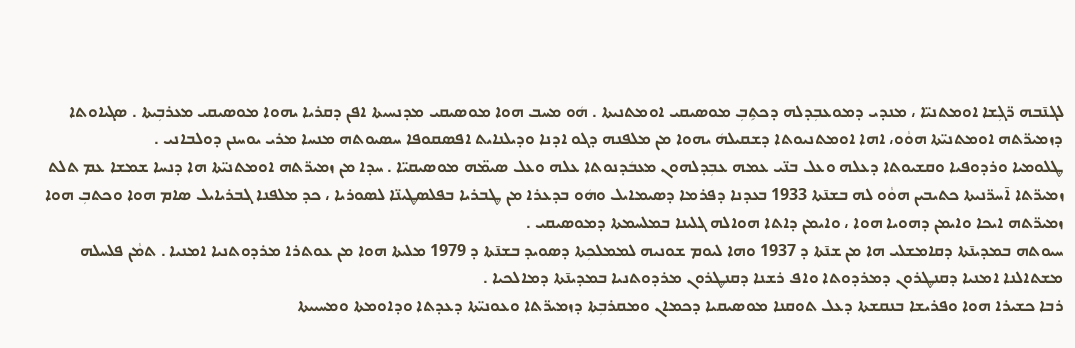ܠܓܢ̄ܒܗ ܪ̈ܓܼܫܐ ܐܘܡܬܢܝ̈ܐ ، ܡܢܕܝ ܕܡܘܥܒܼܕܠܗ ܕܟܬܹܒܼ ܡܘܣܝܩܝ ܐܘܡܬܢܝܬܐ . ܗܿܘ ܡܚܒ ܗܘܐ ܡܘܣܝܩܝ ܡܕܢܚܝܬܐ ܐܦܢ ܕܩܪܝܐ ܝܗܘܐ ܡܘܣܝܩܝ ܡܥܪܒܼܝܬܐ . ܣܓܝܐܘܬܐ ܕܙܡܝܪ̈ܬܗ ܐܘܡܬܢܝ̈ܬܐ ܗܘܵܘ، ܐܗܐ ܐܘܡܬܢܝܘܬܐ ܕܫܩܝܠܗܿ ܝܗܘܐ ܡܢ ܡܠܦܢܗ ܕܓܘ ܐܕܢܐ ܘܕܝܠܢܐܝܬ ܐܦܣܩܘܦܐ ܚܣܝܘܬܗ ܡܢܚܐ ܡܪܝ ܝܘܚܢܢ ܕܘܠܒܐܢܝ .
ܜܠܘܡܝܐ ܘܪܕܘܦܝܐ ܘܩܫܝܘܬܐ ܕܥܠܗ ܘܥܠ ܒܢ̈ܝ ܥܡܗ ܥܒܼܕܠܗܘܢ ܡܥܒܿܕܢܘܬܐ ܥܠܗ ܘܥܠ ܣܝܡ̈ܗ ܡܘܣܝܩܝ̈ܐ . ܚܕܐ ܡܢ ܙܡܝܪ̈ܬܗ ܐܘܡܬܢܝ̈ܬܐ ܗܐ ܕܢܚܐ ܫܡܫܐ ܥܡ ܬܠܬ ܙܡܝܪ̈ܬܐ ܐ̄ܚܪ̈ܢܝܬܐ ܟܬܝܒܝܢ ܗܘܵܘ ܠܗ ܒܫܢ̄ܬܐ 1933 ܒܥܕܢܐ ܕܦܪܡܐ ܕܣܝܡܐܝܠ ܘܗܿܘ ܒܕܥܪܐ ܡܢ ܜܒܪܝܐ ܒܦܠܣܜܝܢ̈ܐ ܠܣܘܪܝܐ ، ܟܕ ܡܠܦܢܐ ܓܒܪܝܐܝܠ ܣܐܡ ܗܘܐ ܘܟܬܒܼ ܗܘܐ ܙܡܝܪ̈ܬܗ ܐܝܟܐ ܘܐܝܡܢ ܕܗܘܝܐ ܗܘܐ ، ܘܐܝܡܢ ܕܐܬܐ ܗܘܐܠܗ ܓܠܝܢܐ ܒܡܠܚܡܬܐ ܕܡܘܣܝܩܝ .
ܚܝܘܬܗ ܒܡܕܝܢ̄ܬܐ ܕܩܐܡܫܠܝ ܗܐ ܡܢ ܫܢ̄ܬܐ ܕ 1937 ܘܗܐ ܠܝܘܡ ܫܘܢܝܗ ܠܡܡܠܟܼܬܐ ܕܣܘܝܕ ܒܫܢ̄ܬܐ ܕ 1979 ܡܠܝܬܐ ܗܘܐ ܡܢ ܥܘܬܪܐ ܡܪܕܘܬܢܝܐ ܐܡܢܝܐ . ܬܡܵܢ ܦܠܚܠܗ ܡܫܬܐܠܢܐ ܐܡܢܝܐ ܕܩܢܜܪܘܢ ܕܡܪܕܘܬܐ ܘܐܦ ܪܫܢܐ ܕܩܢܜܪܘܢ ܡܪܕܘܬܢܝܐ ܒܡܕܝܢ̄ܬܐ ܕܡܐܠܟܝܐ .
ܪܒܐ ܟܫܝܪܐ ܗܘܐ ܘܦܪܝܫܐ ܒܢܩܫܬܐ ܕܥܠ ܬܘܩܢܐ ܡܘܣܝܩܝܐ ܕܟܡܐܢ ܘܡܩܪܒܼܬܐ ܕܙܡܝܪ̈ܬܐ ܘܥܘܢܝ̈ܬܐ ܕܥܕܬܐ ܘܕܐܘܡܬܐ ܘܡܚܝܝܬܐ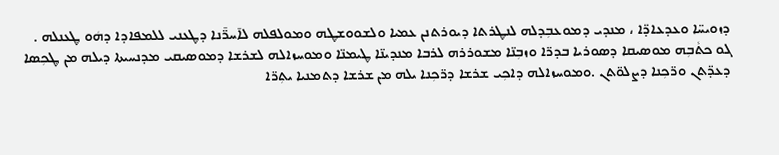ܕܙܘܝܚ̈ܐ ܘܥܕܥܐܕ̈ܐ ، ܡܢܕܝ ܕܡܘܥܒܼܕܠܗ ܠܢܜܪܬܐ ܕܝܘܪܬܢܢ ܥܡܝܐ ܘܠܫܘܘܫܜܗ ܘܡܘܠܦܠܗ ܠܐ̄ܚܪ̈̄ܢܐ ܕܜܥܢܝ ܠܠܡܦܐܕܐ ܕܗܿܘ ܜܥܢܠܗ .
ܓܘ ܟܬܵܒܼܗ ܡܘܣܝܩܐ ܕܣܘܪܝܐ ܒܕܪ̈ܐ ܘܙܒܼܢ̈ܐ ܡܫܘܪܪܗ ܠܪܒܐ ܡܢܕܝܢ̈ܐ ܜܝܡܢ̈ܐ ܘܡܘܚܙܐܠܗ ܠܫܪܫܐ ܕܡܘܣܝܩܝ ܡܕܢܚܝܬܐ ܕܝܠܗ ܡܢ ܜܟܼܣܐ ܕܥܕ̈ܬܢ ܘܪ̈ܟܼܢܐ ܕܨܠܘ̈ܬܢ .ܘܡܘܚܙܐܠܗ ܕܐܟܼܝ ܫܪܫܐ ܕܪ̈ܟܼܢܐ ܝܠܗ ܡܢ ܫܪܫܐ ܕܬܡܢܝܐ ܝܬܼܪ̈ܐ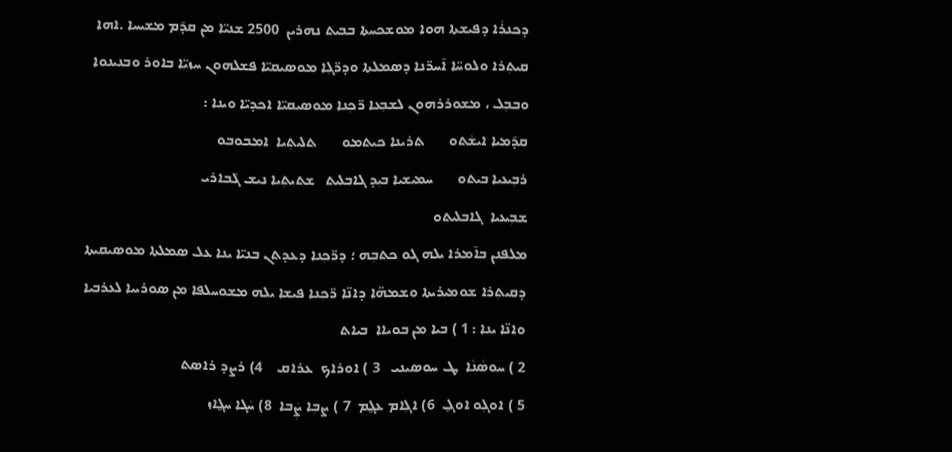ܕܟܢܪܵܐ ܕܦܝܫܬܐ ܗܘܐ ܡܘܫܟܚܬܐ ܒܒܝܬ ܢܗܪܝܢ  2500 ܫܢܝ̈ܐ ܡܢ ܩܕ̄ܡ ܡܫܝܚܐ .ܐܗܐ ܩܝܬܼܪܐ ܘܠܘܚ̈ܐ ܐ̄ܚܪ̈ܢܐ ܕܣܡܠܬܐ ܘܕܪ̈ܓܼܐ ܡܘܣܝܩܝ̈ܐ ܦܫܠܗܘܢ ܚܙܝ̈ܐ ܒܐܘܪ ܘܒܢܝܢܘܐ ܘܒܒܼܠ ، ܡܫܘܪܪܗܘܢ ܠܫܒܼܥܐ ܪ̈ܟܼܢܐ ܡܘܣܝܩܝ̈ܐ ܐܟܕܝ̈ܐ ܘܝܢܐ :
ܩܕ̄ܡܝܐ ܐܝܫܵܬܘ       ܬܪܝܢܐ ܟܝܬܡܘ       ܬܠܝܬܼܝܐ  ܐܡܒܘܒܘ
ܪܒܼܝܥܝܐ ܒܝܬܘ       ܚܡܝܫܝܐ ܒܝܼܕ ܓܐܒܠܝܬ   ܫܬܝܬܼܝܐ ܢܝܫ ܓܵܒܐܪܝ
ܫܒܼܝܥܝܐ  ܓܐܒܠܝܬܘ
ܡܠܦܢܢ ܒܐ̄ܡܪܐ ܝܠܗ ܓܘ ܟܬܒܼܗ ؛ ܕܪ̈ܟܼܢܐ ܕܥܕܬܢ ܒܢܝ̈ܐ ܝܢܐ ܥܠ ܣܡܠܬܐ ܡܘܣܝܩܝܬܐ ܕܩܝܬܼܪܐ ܫܘܡܝܪܝܬܐ ܘܫܡܗ̈ܐ ܕܐܢ̈ܐ ܪ̈ܟܼܢܐ ܦܝܫܐ ܝܠܗ ܡܫܘܚܠܦܐ ܡܢ ܣܘܪܝܝܐ ܠܥܪܒܝܐ ܘܐܢ̈ܐ ܝܢܐ : 1 ) ܒܝܐ ܡܢ ܒܘܝܐܐ  ܒܝܐܬ
2 ) ܚܘܣܵܢܵܐ  ܛ ܚܘܣܝܢܝ   3 ) ܐܘܪܐܟ  ܥܪܐܩ    4) ܪܨܕ ܪܐܣܬ
5 ) ܐܘܓܼܘ ܐܘܓ̮  6) ܐܓܼܐܡ ܥܓ̮ܡ  7 ) ܨܒܼܐ ܨܲܒܐ  8) ܚܵܓܐ ܚܓ̮ܐܙ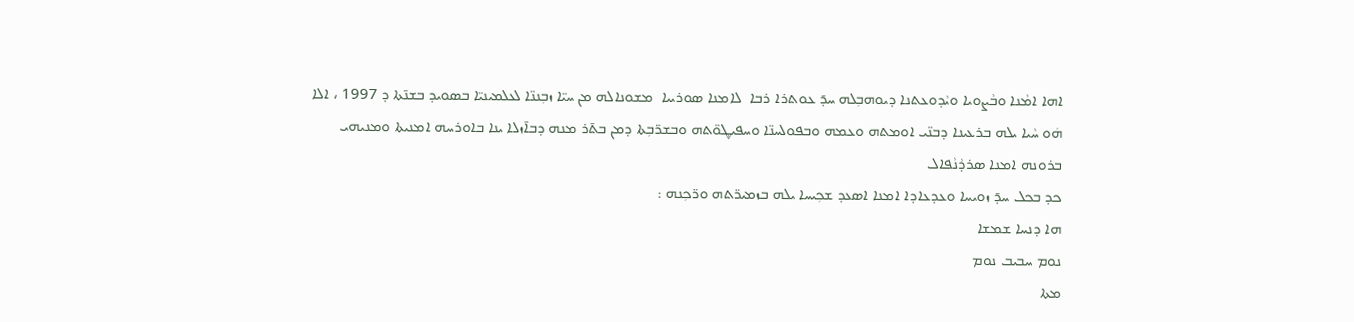ܐܗܐ ܐܡܵܢܐ ܘܒܵܨܘܝܐ ܘܝܵܕܘܥܬܢܐ ܕܝܘܗܒܼܠܗ ܚܕ̄ ܥܘܬܪܐ ܪܒܐ  ܠܐܡܢܐ ܣܘܪܝܝܐ  ܡܫܘܢܐܠܗ ܡܢ ܚܝ̈ܐ ܙܒܼܢܢ̈ܐ ܠܥܠܡܝܢܝ̈ܐ ܒܣܘܝܕ ܒܫܢ̄ܬܐ ܕ 1997 ، ܐܠܐ ܗܿܘ ܚܵܝܐ ܝܠܗ ܒܪܥܝܢܐ ܕܒܢ̈ܝ ܐܘܡܬܗ ܘܥܡܗ ܘܒܦܘܠܚܢ̈ܐ ܘܚܦܝܜܘ̈ܬܗ ܘܒܫܪ̈ܒܼܬܐ ܕܡܢ ܒܬ̄ܪ ܡܢܗ ܕܒܐ̄ܙܠܐ ܝܢܐ ܒܐܘܪܚܗ ܐܡܢܝܬܐ ܘܡܢܝܗܝ ܒܪܘܢܗ ܐܡܢܐ ܣܪܕܵܢܵܦܐܠ
ܟܕ ܒܟܠ ܚܕ̄ ܙܘܝܚܐ ܘܥܕܥܐܕܐ ܐܡܢܐ ܐܣܥܕ ܫܟܼܝܚܐ ܝܠܗ ܒܙܡܝܪ̈ܬܗ ܘܪ̈ܟܼܢܗ :
ܗܐ ܕܢܚܐ ܫܡܫܐ
ܢܘܡ ܚܒܝܒ ܢܘܡ
ܡܬܐ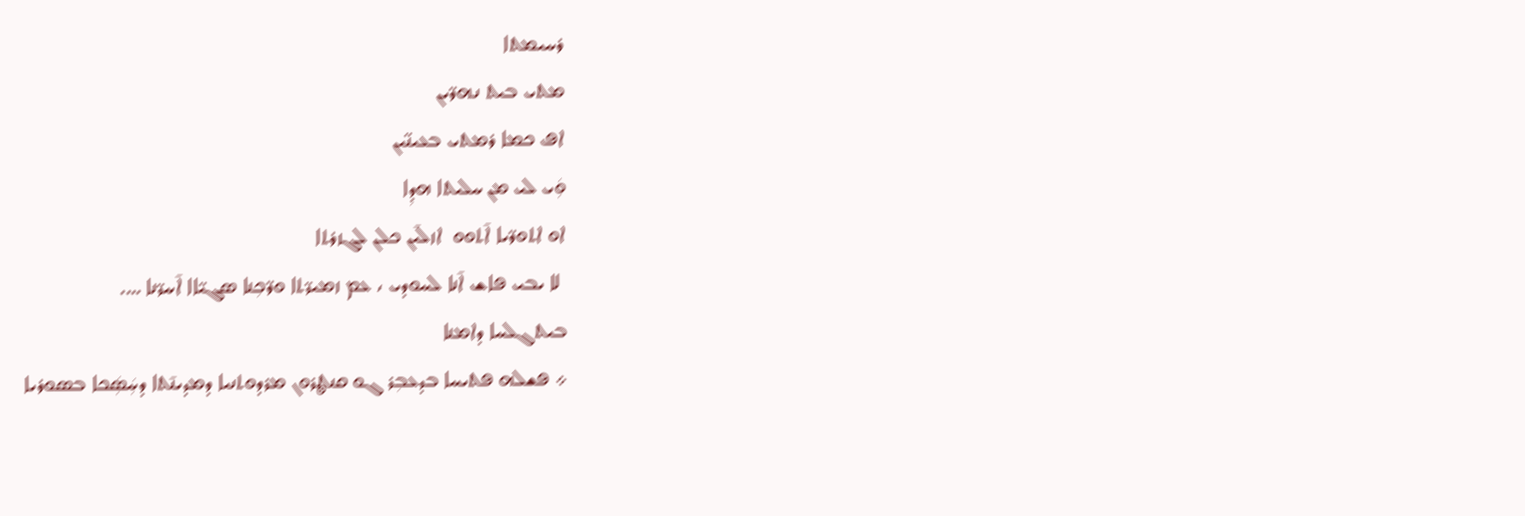ܪܚܝܡܬܐ
ܡܬܝ ܒܝܬ ܢܗܪ̈ܝܢ
ܐܦ ܟܡܐ ܪܡܬܝ ܒܥܝܢ̈ܝܢ
ܘܲܝ ܠܝ ܡܢ ܚܠܝܬܐ ܗܕܼܐ
ܐܘ ܐܬܘܪ̈ܝܐ ܐ̄ܬܘܘ  ܐܙܠ̄ܝܢ ܟܠܢ ܠܓܙܪܬܐ
 ܠܐ ܝܒܝ ܦܐܫ ܐ̄ܢܐ ܠܚܘܕܝ ، ܥܡ ܙܡܝܪ̈ܬܐ ܘܪ̈ܟܼܢܐ ܣܓܝ̈ܐܐ ܐ̄ܚܪ̈ܢܐ ….
ܒܝܬܓܠܚܐ ܕܐܡܢܐ
܀ ܦܫܠܗ ܦܬܝܚܐ ܒܕܥܒܼܪ ܓܘ ܩܢܜܪܘܢ ܡܪܕܘܬܢܝܐ ܕܡܕܝܢ̄ܬܐ ܕܚܲܣܲܟܐ ܒܣܘܪܝܐ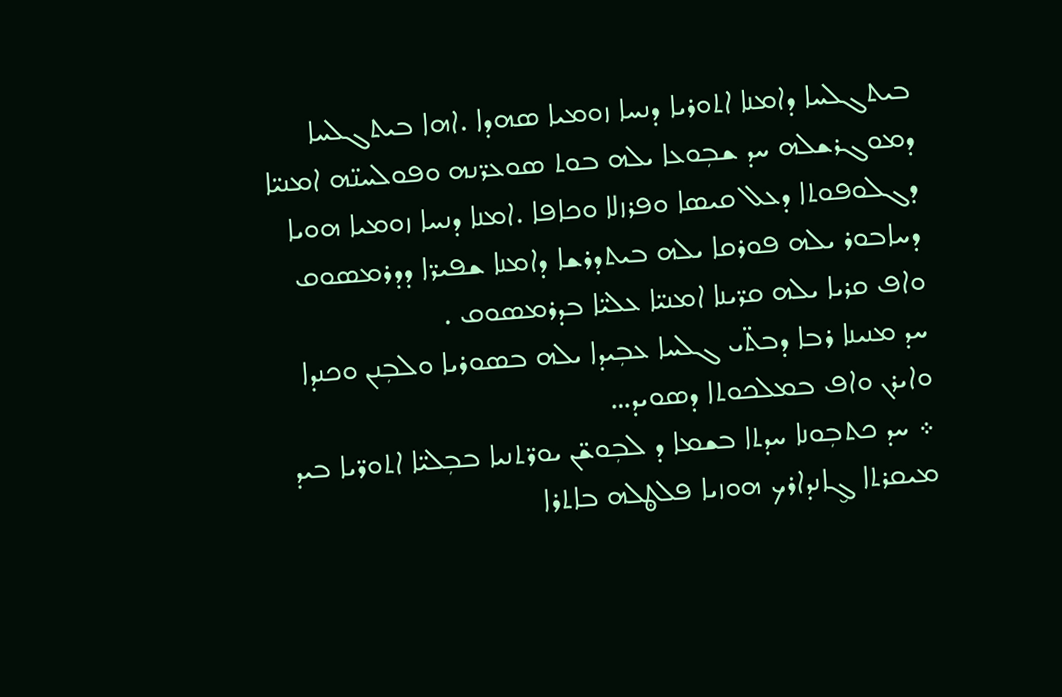ܒܝܬܓܠܚܐ ܕܐܡܢܐ ܐܬܘܪܝܐ ܕܢܚܐ ܙܘܡܝܐ ܣܗܕܐ .ܐܗܐ ܒܝܬܓܠܚܐ ܕܡܘܓܪܫܠܗ ܚܕ ܫܒܼܘܥܐ ܝܠܗ ܒܘܬ ܣܘܥܪ̈ܢܗ ܘܦܘܠܚܢ̈ܗ ܐܡܢܝ̈ܐ ܕܓܠܘܦܘܬܐ ܕܥܠ ܩܝܣܐ ܘܦܪܙܠܐ ܘܟܐܦܐ .ܐܡܢܐ ܕܢܚܐ ܙܘܡܝܐ ܗܘܝܐ ܕܚܐܒܘܪ ܝܠܗ ܦܘܪܩܐ ܝܠܗ ܒܝܬܕܪܫܐ ܕܐܡܢܐ ܫܦܝܪ̈ܐ ܕܕܪܡܣܘܩ ܘܐܦ ܩܪܝܐ ܝܠܗ ܩܪ̈ܝܢܐ ܐܡܢܝ̈ܐ ܥܠܝ̈ܐ ܒܕܪܡܣܘܩ .
ܚܕ ܡܢܝܢܐ ܪܒܐ ܕܒܬ̈ܝ ܓܠܚܐ ܥܒܼܝܕܐ ܝܠܗ ܒܣܘܪܝܐ ܘܠܒܼܢܢ ܘܟܢܕܐ ܘܐܝܪܢ ܘܐܦ ܒܡܠܟܘܬܐ ܕܣܘܝܕ…
܀ ܚܕ ܟܬܒܼܘܢܐ ܚܕܬܐ ܒܫܡܐ ܕ ܠܒܼܘܫ̈ܢ ܝܘܪ̈ܬܢܝܐ ܒܒܼܠܝ̈ܐ ܐܬܘܪ̈ܝܐ ܒܝܕ ܡܝܩܪܬܐ ܓ̮ܐܢܕܐܪܟ ܗܘܙܝܐ ܦܠܜܠܗ ܒܐܬܪܐ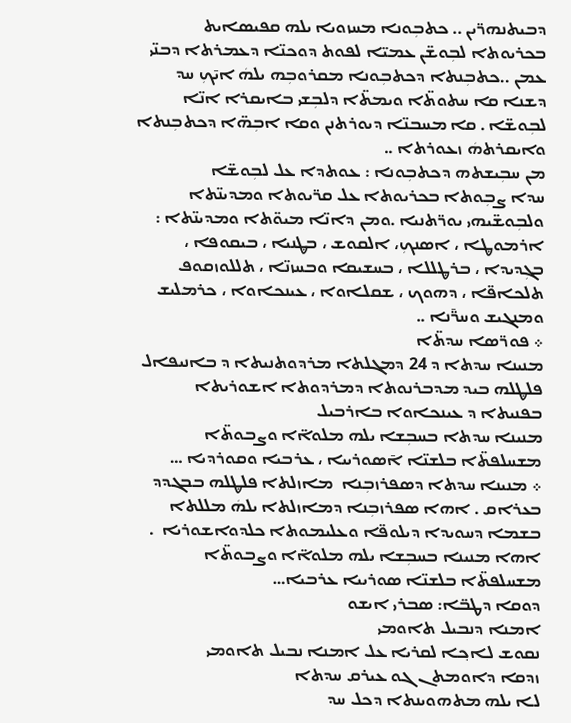ܕܒܝܬܢܗܪ̈ܝܢ .. ܟܬܒܼܘܢܐ ܡܚܙܘܝܐ ܝܠܗ ܩܦܝܣܐܝܬ ܒܟܪܝܘܬܐ ܠܒܼܘܫ̈ܢ ܥܡܝ̈ܐ ܠܦܘܬ ܕܘܟܢ̈ܐ ܕܥܡܪܬܐ ܕܒܢ̈ܝ ܥܡܢ ..ܟܬܒܼܢܬܐ ܕܟܬܒܼܘܢܐ ܡܩܪܘܒܼܗ ܝܠܗܿ ܐܝ̄ܟܼ ܚܕ ܕܫܢܐ ܩܐ ܚܬܘܬ̈ܐ ܘܝܡܬ̈ܐ ܕܠܒܼܫܝ ܒܐܝܩܪܐ ܐܢ̈ܐ ܠܒܼܘܫ̈ܐ . ܩܐ ܡܚܒܢ̈ܐ ܕܝܘܪܬܢܢ ܘܩܐ ܐܒܼܗ̈ܐ ܕܟܬܒܼܢܬܐ ܘܐܝܩܪܬܗܿ ܙܥܘܪܬܐ ..
ܡܢ ܚܒܼܝܫܬܗ ܕܟܬܒܼܘܢܐ : ܥܘܬܕܐ ܥܠ ܠܒܼܘܫ̈ܐ
ܚܕܐ ܨܒܼܘܬܐ ܒܟܪܝܘܬܐ ܥܠ ܩܪ̈ܝܘܬܐ ܘܡܕܝܢ̈ܬܐ ܘܠܒܼܘܫ̈ܝܗܝ ܝܘܪ̈ܬܢܝܐ .ܘܡܢ ܕܐܢ̈ܐ ܡܝܘ̈ܬܐ ܘܡܕܝܢ̈ܬܐ :
ܐܪܡܘܜܐ ، ܐܣܢܟܼ، ܐܠܩܘܫ ، ܒܜܢܝܐ ، ܒܝܩܘܦܐ ، ܒܓܼܕܝܕܐ ، ܒܪܜܠܠܐ ، ܒܚܫܝܩܐ ܘܒܚܙܢ̈ܐ ، ܬܠܠܘܙܩܘܦ ܬܠܟܐܦ̈ܐ ، ܕܗܘܟ ، ܫܩܠܐܘܐ ، ܥܝܢܟܐܘܐ ، ܟܪܡܠܝܫ ܘܡܢܓܝܫ ܘܚܪ̄̈ܢܐ ..
܀ ܦܘܪ̈ܣܐ ܚܕܬ̈ܐ
ܡܢܝܢܐ ܚܕܬܐ ܕ 24 ܕܡܓܠܬܐ ܡܪܕܘܬܢܝܬܐ ܕ ܒܐܢܝܦܐܠ ܦܠܜܠܗ ܒܝܕ ܡܕܒܪܢܘܬܐ ܕܡܪܕܘܬܐ ܐܫܘܪܝܬܐ ܒܦܢܝܬܐ ܕ ܥܝܢܟܐܘܐ ܒܐܪܒܝܠ
ܡܢܝܢܐ ܚܕܬܐ ܒܚܒܼܫܐ ܝܠܗ ܡܠܘܐ̈ܐ ܘܨܒܘܬ̈ܐ ܡܫܚܠܦܬ̈ܐ ܒܠܫܢ̈ܐ ܐ̄ܣܘܪܝܝܐ ، ܥܪܒܝܐ ܘܩܘܪܕܝܐ …
܀ ܡܢܝܢܐ ܚܕܬܐ ܕܣܦܪܙܒܼܢܐ  ܡܐܙܠܬܐ ܦܠܜܠܗ ܒܒܓܕܕ ܒܥܪܐܩ . ܐܗܐ ܣܦܪܙܒܼܢܐ ܕܡܐܙܠܬܐ ܝܠܗܿ ܡܠܠܬܐ ܒܫܡܐ ܕܚܘܝܕܐ ܕܝܠܘܦ̈ܐ ܘܥܠܝܡܘܬܐ ܟܠܕܘܐܫܘܪܝܐ  . ܐܗܐ ܡܢܝܢܐ ܒܚܒܼܫܐ ܝܠܗ ܡܠܘܐ̈ܐ ܘܨܒܘܬ̈ܐ ܡܫܚܠܦܬ̈ܐ ܒܠܫܢ̈ܐ ܣܘܪܝܝܐ ܥܪܒܝܐ…
ܕܘܩܐ ܕܛܒ̈ܐ: ܣܒܪܝ ܐܝܫܘ
ܐܡܢܐ ܕܢܒܝܠ ܬܐܘܡܝ
ܢܩܘܫ ܠܐܟ݂ܐ ܠܩܪܝܐ ܥܠ ܐܡܢܐ ܢܒܝܠ ܬܐܘܡܝ
ܙܕܩܐ ܕܐܘܡܬܢ ܓܘ ܥܝܪܩ ܚܕܬܐ
ܠܐ ܝܠܗ ܡܬܗܘܝܢܬܐ ܕܟܠ ܚܕ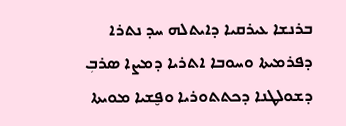ܒܪܢܫܐ ܥܝܪܩܝܐ ܕܐܝܬܠܗ ܚܕ ܢܬܪܐ ܕܦܪܡܝܬܐ ܘܚܘܒܐ ܐܬܪܝܐ ܕܡܨܐ ܣܪܒܼ ܕܫܘܠܛܢܐ ܕܟܬܬܘܪܝܐ ܘܦ̮ܫܝܐ ܡܘܝܬܐ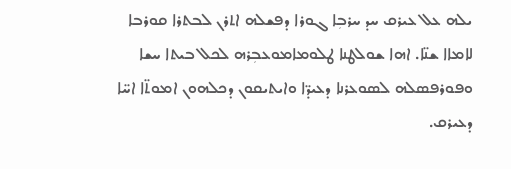ܝܠܗ ܥܠ ܥܝܪܩ ܚܕ ܚܪܒܼܐ ܓܘܪܐ ܕܦܫܠܗ ܐܬܪܢ ܠܒܬܪܐ ܩܘܪܒܐ ܠܐܡܐܐ ܫܢ̈ܐ. ܐܗܐ ܫܘܠܛܢܐ ܛܠܘܡܐܡܘܥܒܼܪܗ ܠܟܠ ܒܝܬܐ ܚܫܐ ܘܦܘܪܦܣܠܗ ܠܣܘܥܪܢܐ ܕܥܝܕ̈ܐ ܘܐܝܬܝܩܘܢ ܕܟܠܗܘܢ ܐܡܘܬ̈ܐ ܐܚ̈ܐ ܕܥܝܪܩ.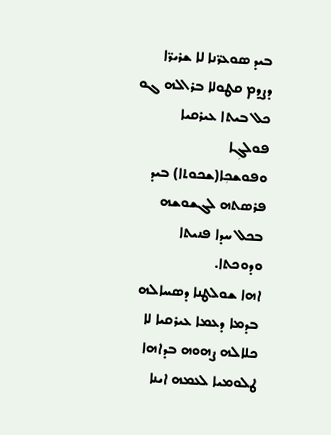ܒܝܕ ܣܘܥܪ̈ܢܐ ܠܐ ܫܪܝܪ̈ܐ ܕܨܕܡ ܩܛܘܠܐ ܒܪܐܠܗ ܓܘ ܟܠ ܒܝܬܐ ܥܝܪܩܝܐ ܦܘܠܓܼܐ ܘܦܘܫܟܼܐ(ܫܟܘܬܐ) ܒܝܕ ܦܪܣܬܗ ܠܓܫܘܫܗ ܒܟܠ ܚܕܐ ܦܢܝܬܐ ܘܕܘܟܬܐ.
ܐܗܐ ܫܘܠܛܢܐ ܕܣܚܐܠܗ ܒܕܡܐ ܕܥܡܐ ܥܝܪܩܝܐ ܠܐ ܟܠܐܠܗ ܨܗܘܗ ܒܕܐܗܐ ܛܠܘܡܝܐ ܠܥܡܗ ܐܝܢܐ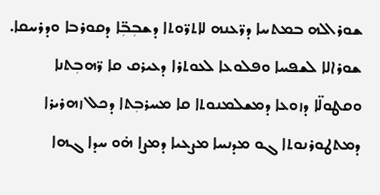ܫܘܪܐܠܗ ܒܡܬܚܐ ܕܪ̈ܥܢܗ ܠܐܬܪ̈ܘܬܐ ܕܫܒܼܒܼ̈ܐ ܕܩܘܪܒܐ ܘܕܪܚܩܐ. ܫܘܪܐܠܐ ܠܫܦܚܐ ܘܦܠܘܥܐ ܠܥܘܬܪܐ ܕܥܝܪܩ ܩܐ ܪ̈ܗܒܼܬܢܐ ܘܩܛܘܠ̈ܐ ܕܙܘܥܐ ܕܡܫܠܡܢܘܬܐ ܩܐ ܡܚܪܒܼܬܐ ܕܟܠ ܙܗܪܝܪܐ ܕܡܬܛܘܪܢܘܬܐ ܓܘ ܡܕܢܚܐ ܡܨܥܝܐ ܕܡܨܐ ܗ̇ܘ ܚܕܐ ܓܗܐ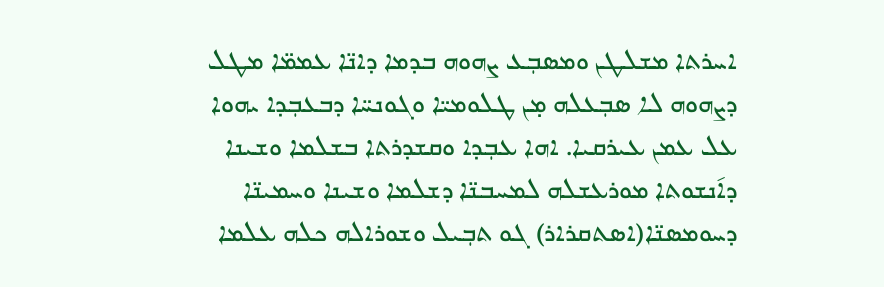ܐܚܪܬܐ ܡܫܠܛܢ ܘܡܣܒܼܥ ܨܗܘܗ ܒܕܡܐ ܕܐܢ̈ܐ ܥܡܡ̈ܐ ܡܛܠ ܕܨܗܘܗ ܠܐ ܣܒܼܥܠܗ ܡ̣ܢ ܛܠܘܡܝ̈ܐ ܘܓܘܢܚ̈ܐ ܕܒܥܒܼܕܐ ܝܗܘܐ ܥܠ ܥܡܢ ܥܝܪܩܝܐ. ܐܗܐ ܥܒܼܕܐ ܘܩܫܕܪܬܐ ܒܫܠܡܐ ܘܫܝܢܐ ܕܐ݇ܢܫܘܬܐ ܡܘܪܥܫܠܗ ܠܡܚܒܢ̈ܐ ܕܫܠܡܐ ܘܫܝܢܐ ܘܚܡܝܢ̈ܐ ܕܚܘܡܣܢ̈ܐ(ܐܣܬܩܪܐܪ) ܓܘ ܬܒܼܝܠ ܘܫܘܪܐܠܗ ܟܠܗ ܥܠܡܐ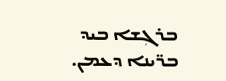ܒܪܓܼܫܐ ܒܝܕ ܒܪ̈ܝܢܐ ܕܥܡܢ.